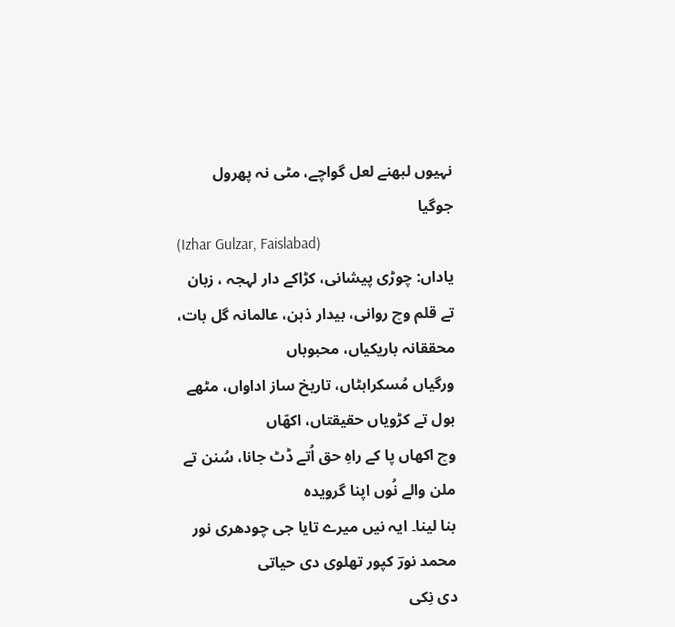نہیوں لبھنے لعل گواچے، مٹی نہ پھرول جوگیا
(Izhar Gulzar, Faislabad)
یاداں: چوڑی پیشانی، کڑاکے دار لہجہ ، زبان
تے قلم وچ روانی، بیدار ذہن، عالمانہ گل بات، محققانہ باریکیاں، محبوباں
ورگیاں مُسکراہٹاں، تاریخ ساز اداواں، مٹھے بول تے کڑویاں حقیقتاں، اکھّاں
وچ اکھاں پا کے راہِ حق اُتے ڈٹ جانا، سُنن تے ملن والے نُوں اپنا گرویدہ
بنا لینا۔ ایہ نیں میرے تایا جی چودھری نور محمد نورؔ کپور تھلوی دی حیاتی
دی نِکی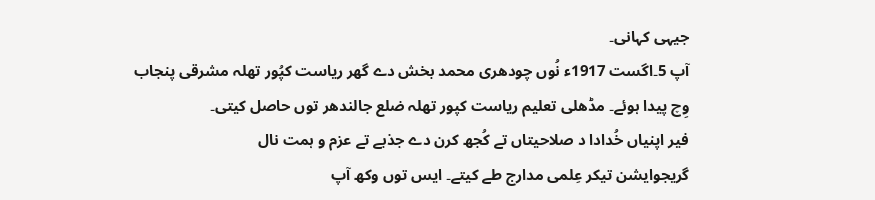جیہی کہانی۔
آپ 5۔اگست 1917ء نُوں چودھری محمد بخش دے گھر ریاست کپُور تھلہ مشرقی پنجاب
وِچ پیدا ہوئے۔ مڈھلی تعلیم ریاست کپور تھلہ ضلع جالندھر توں حاصل کیتی۔
فیر اپنیاں خُدادا د صلاحیتاں تے کُجھ کرن دے جذبے تے عزم و ہمت نال
گریجوایشن تیکر عِلمی مدارج طے کیتے۔ ایس توں وکھ آپ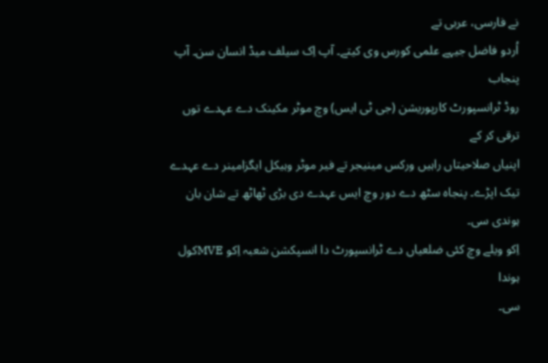نے فارسی، عربی تے
اُردو فاضل جیہے علمی کورس وی کیتے۔ آپ اِک سیلف میڈ انسان سن۔ آپ پنجاب
روڈ ٹرانسپورٹ کارپوریشن (جی ٹی ایس) وچ موٹر مکینک دے عہدے توں ترقی کر کے
اپنیاں صلاحیتاں راہیں ورکس مینیجر تے فیر موٹر وہیکل ایگزامینر دے عہدے
تیک اپڑے۔ پنجاہ سٹھ دے دور وچ ایس عہدے دی بڑی ٹھاٹھ تے شان بان ہوندی سی۔
اِکو ویلے وچ کئی ضلعیاں دے ٹرانسپورٹ دا انسپکشن شعبہ اِکو MVEکول ہوندا
سی۔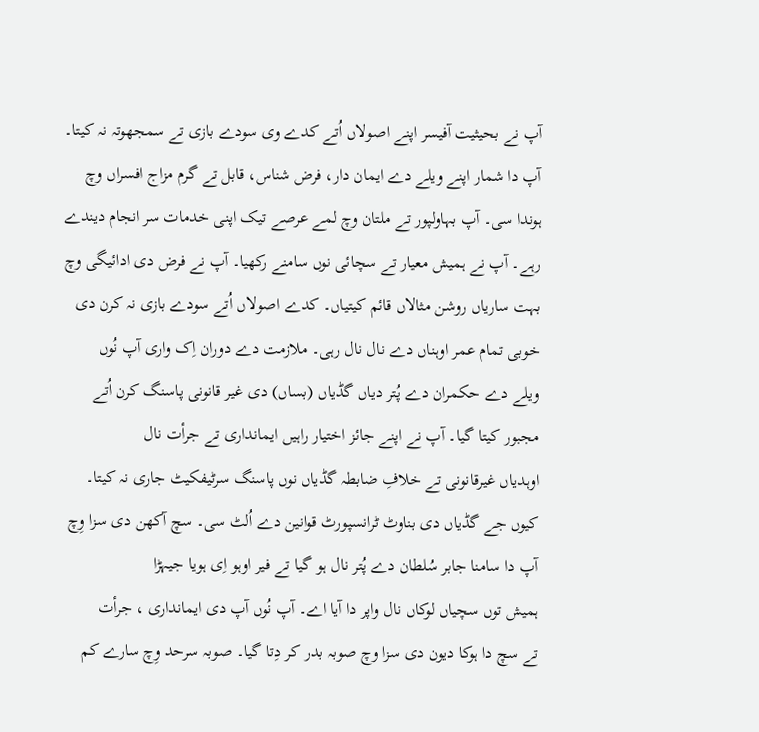آپ نے بحیثیت آفیسر اپنے اصولاں اُتے کدے وی سودے بازی تے سمجھوتہ نہ کیتا۔
آپ دا شمار اپنے ویلے دے ایمان دار، فرض شناس، قابل تے گرم مزاج افسراں وچ
ہوندا سی۔ آپ بہاولپور تے ملتان وچ لمے عرصے تیک اپنی خدمات سر انجام دیندے
رہے۔ آپ نے ہمیش معیار تے سچائی نوں سامنے رکھیا۔ آپ نے فرض دی ادائیگی وچ
بہت ساریاں روشن مثالاں قائم کیتیاں۔ کدے اصولاں اُتے سودے بازی نہ کرن دی
خوبی تمام عمر اوہناں دے نال نال رہی۔ ملازمت دے دوران اِک واری آپ نُوں
ویلے دے حکمران دے پُتر دیاں گڈیاں (بساں) دی غیر قانونی پاسنگ کرن اُتے
مجبور کیتا گیا۔ آپ نے اپنے جائز اختیار راہیں ایمانداری تے جرأت نال
اوہدیاں غیرقانونی تے خلافِ ضابطہ گڈیاں نوں پاسنگ سرٹیفکیٹ جاری نہ کیتا۔
کیوں جے گڈیاں دی بناوٹ ٹرانسپورٹ قوانین دے اُلٹ سی۔ سچ آکھن دی سزا وِچ
آپ دا سامنا جابر سُلطان دے پُتر نال ہو گیا تے فیر اوہو اِی ہویا جیہڑا
ہمیش توں سچیاں لوکاں نال واپر دا آیا اے۔ آپ نُوں آپ دی ایمانداری ، جرأت
تے سچ دا ہوکا دیون دی سزا وچ صوبہ بدر کر دِتا گیا۔ صوبہ سرحد وِچ سارے کم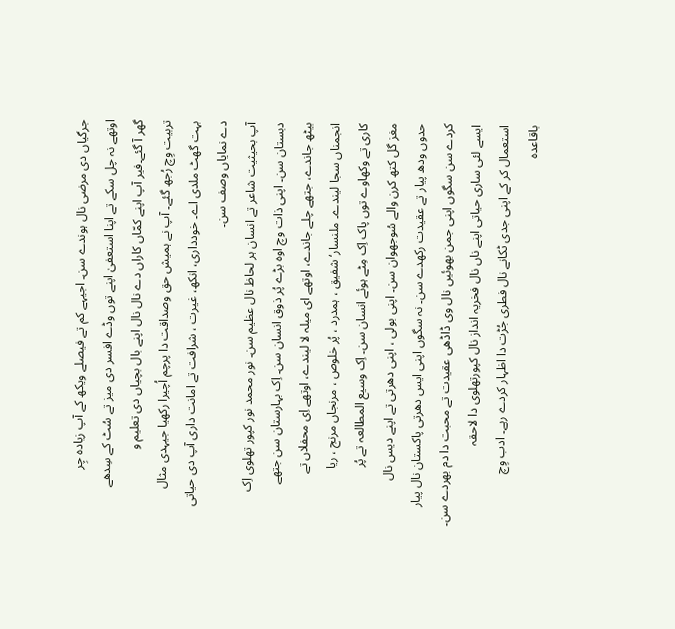جرگیاں دی مرضی نال ہوندے سن۔ اجیہے کم تے فیصلے ویکھ کے آپ زیادہ چِر
اوتھے نہ چل سکے تے اپنا استعفیٰ اپنے توں وڈے افسر دی میز تے سُٹ کے سِدھے
گھر آ گئے۔فیر آپ اپنے کمّاں کاراں دے نال نال اپنے بال بچیاں دی تعلیم و
تربیت وِچ رُجھ گئے۔ آپ نے ہمیش حق وصداقت دا پرچم اُچیرا رکھیا جیہدی مثال
بہت گھٹ ملدی اے۔ خودداری، انکھ، غیرت ، شرافت تے امانت داری آپ دی حیاتی
دے نمایاں وصف سن۔
آپ بحیثیت شاعر تے انسان ہر لحاظ نال عظیم سن۔ نور محمد نور کپور تھلوی اِک
دبستان سن۔ اپنی ذات وچ اوہ بڑے پُر ذوق انسان سن۔ اِک بہارستان سن جتھے
بیٹھ جاندے، جتھے چلے جاندے، اوتھے ای میلہ لا لیندے، اوتھے اِی محفلاں تے
انجمناں سجا لیندے۔ ملنسار‘ شفیق ، ہمدرد ، پُر خلوص ، مرنجاں مرنج ، ریا
کاری تے وکھاوے توں پاک اِک مِٹے ہوئے انسان سن۔ اِک وسیع المطالعہ تے پُر
مغز گل کتھ کرن والے سُوجھوان سن۔ اپنی بولی ، اپنی دھرتی تے اپنے دیس نال
حدوں ودھ پیار تے عقیدت رکھدے سن۔ نہ سگوں اپنی ایس دھرتی پاکستان نال پیار
کردے سن سگوں اپنی جمن بھوئیں نال وی ڈاڈھی عقیدت تے محبت دا دم بھردے سن۔
ایسے لئی ساری حیاتی اپنے ناں نال فخریہ انداز نال کپورتھلوی دا لاحقہ
استعمال کر کے اپنی جدی ٹکانے نال فطری جُڑت دا اظہار کردے رہے۔ ادب وِچ
باقاعدہ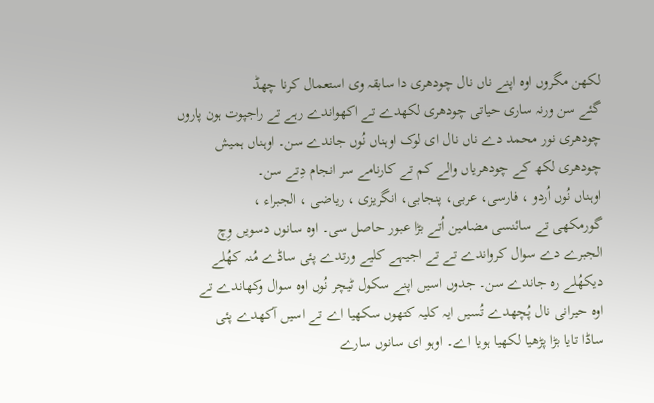لکھن مگروں اوہ اپنے ناں نال چودھری دا سابقہ وی استعمال کرنا چھڈ
گئے سن ورنہ ساری حیاتی چودھری لکھدے تے اکھواندے رہے تے راجپوت ہون پاروں
چودھری نور محمد دے ناں نال ای لوک اوہناں نُوں جاندے سن۔ اوہناں ہمیش
چودھری لکھ کے چودھریاں والے کم تے کارنامے سر انجام دِتے سن۔
اوہناں نُوں اُردو ، فارسی، عربی، پنجابی، انگریزی ، ریاضی ، الجبراء ،
گورمکھی تے سائنسی مضامین اُتے بڑا عبور حاصل سی۔ اوہ سانوں دسویں وِچ
الجبرے دے سوال کرواندے تے تے اجیہے کلیے ورتدے پئی ساڈے مُنہ کھُلے
دیکھُلے رہ جاندے سن۔ جدوں اسیں اپنے سکول ٹیچر نُوں اوہ سوال وکھاندے تے
اوہ حیرانی نال پُچھدے تُسیں ایہ کلیہ کتھوں سکھیا اے تے اسیں آکھدے پئی
ساڈا تایا بڑا پڑھیا لکھیا ہویا اے۔ اوہو ای سانوں سارے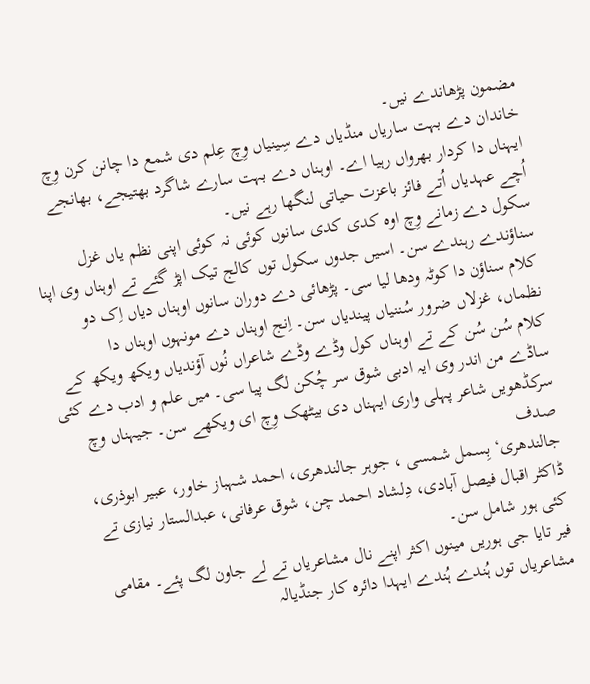مضمون پڑھاندے نیں۔
خاندان دے بہت ساریاں منڈیاں دے سِینیاں وِچ عِلم دی شمع دا چانن کرن وِچ
ایہناں دا کردار بھرواں رہیا اے۔ اوہناں دے بہت سارے شاگرد بھتیجے، بھانجے
اُچے عہدیاں اُتے فائز باعزت حیاتی لنگھا رہے نیں۔
سکول دے زمانے وِچ اوہ کدی کدی سانوں کوئی نہ کوئی اپنی نظم یاں غزل
سناؤندے رہندے سن۔ اسیں جدوں سکول توں کالج تیک اپڑ گئے تے اوہناں وی اپنا
کلام سناؤن دا کوٹہ ودھا لیا سی۔ پڑھائی دے دوران سانوں اوہناں دیاں اِک دو
نظماں، غزلاں ضرور سُننیاں پیندیاں سن۔ اِنج اوہناں دے مونہوں اوہناں دا
کلام سُن سُن کے تے اوہناں کول وڈے وڈے شاعراں نُوں آؤندیاں ویکھ ویکھ کے
ساڈے من اندر وی ایہ ادبی شوق سر چُکن لگ پیا سی۔ میں علم و ادب دے کئی
سرکڈھویں شاعر پہلی واری ایہناں دی بیٹھک وِچ ای ویکھے سن۔ جیہناں وچ صدف
جالندھری‘ بِسمل شمسی ، جوہر جالندھری، احمد شہباز خاور، عبیر ابوذری،
ڈاکٹر اقبال فیصل آبادی، دِلشاد احمد چن، شوق عرفانی، عبدالستار نیازی تے
کئی ہور شامل سن۔
فیر تایا جی ہوریں مینوں اکثر اپنے نال مشاعریاں تے لے جاون لگ پئے۔ مقامی
مشاعریاں توں ہُندے ہُندے ایہدا دائرہ کار جنڈیالہ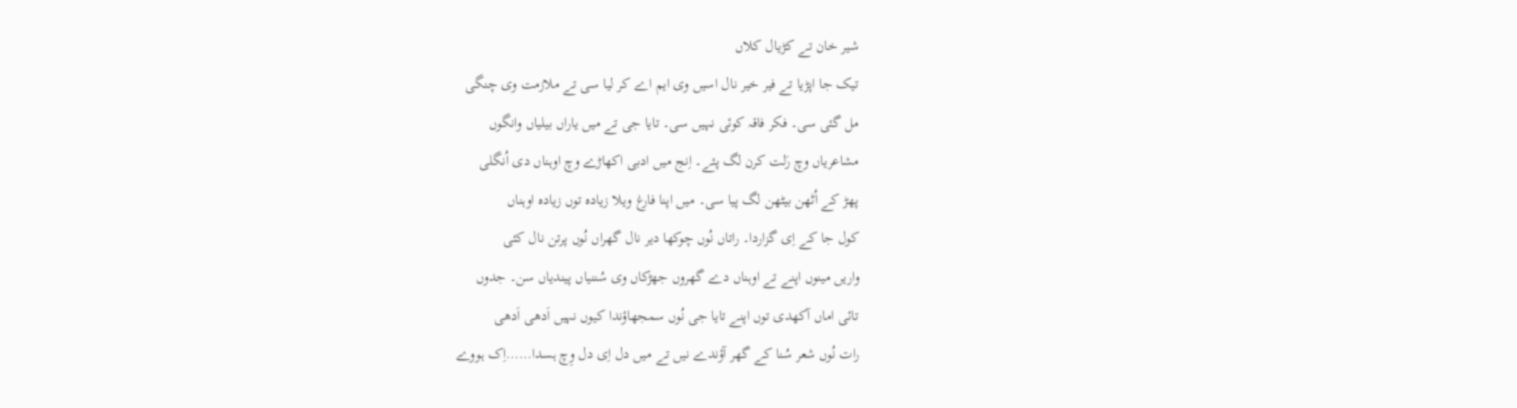شیر خان تے کڑیال کلاں
تیک جا اپڑیا تے فیر خیر نال اسیں وی ایم اے کر لیا سی تے ملازمت وی چنگی
مل گئی سی۔ فکر فاقہ کوئی نہیں سی۔ تایا جی تے میں یاراں بیلیاں وانگوں
مشاعریاں وچ رَلت کرن لگ پئے۔ اِنج میں ادبی اکھاڑے وچ اوہناں دی اُنگلی
پھڑ کے اُٹھن بیٹھن لگ پیا سی۔ میں اپنا فارغ ویلا زیادہ توں زیادہ اوہناں
کول جا کے اِی گزاردا۔ راتاں نُوں چوکھا دیر نال گھراں نُوں پرتن نال کئی
واریں مینوں اپنے تے اوہناں دے گھروں جھڑکاں وی سُننیاں پیندیاں سن۔ جدوں
تائی اماں آکھدی توں اپنے تایا جی نُوں سمجھاؤندا کیوں نہیں اَدھی اَدھی
رات نُوں شعر سُنا کے گھر آؤندے نیں تے میں دل اِی دل وِچ ہسدا……اِک ہووے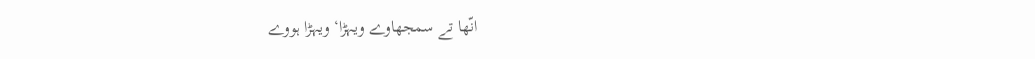انّھا تے سمجھاوے ویہڑا‘ ویہڑا ہووے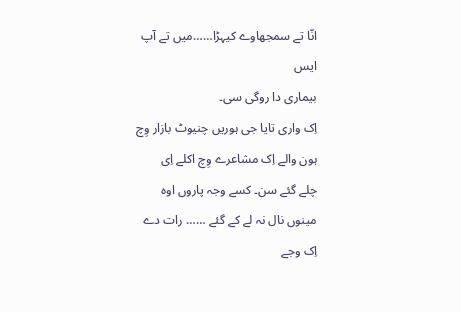انّا تے سمجھاوے کیہڑا……میں تے آپ ایس
بیماری دا روگی سی۔
اِک واری تایا جی ہوریں چنیوٹ بازار وِچ ہون والے اِک مشاعرے وِچ اکلے اِی
چلے گئے سن۔ کسے وجہ پاروں اوہ مینوں نال نہ لے کے گئے …… رات دے اِک وجے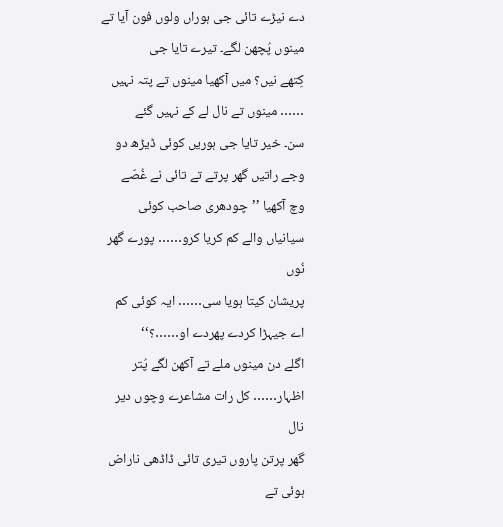دے نیڑے تائی جی ہوراں ولوں فون آیا تے مینوں پُچھن لگے۔ تیرے تایا جی
کِتھے نیں؟ میں آکھیا مینوں تے پتہ نہیں …… مینوں تے نال لے کے نہیں گئے
سن۔ خیر تایا جی ہوریں کوئی ڈیڑھ دو وجے راتیں گھر پرتے تے تائی نے غُصّے
وچ آکھیا ’’چودھری صاحب کوئی سیانیاں والے کم کریا کرو…… پورے گھر نُوں
پریشان کیتا ہویا سی…… ایہ کوئی کم اے جیہڑا کردے پھردے او……؟‘‘
اگلے دن مینوں ملے تے آکھن لگے پُتر اظہار…… کل رات مشاعرے وچوں دیر نال
گھر پرتن پاروں تیری تائی ڈاڈھی ناراض ہوئی تے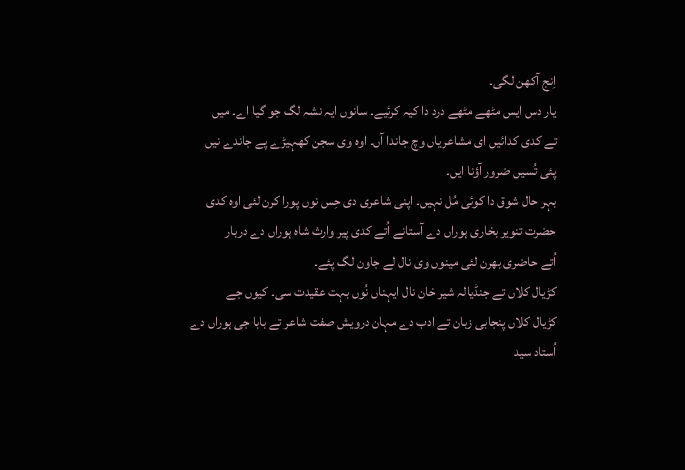اِنج آکھن لگی۔
یار دس ایس مٹھے مٹھے درد دا کیہ کرئیے۔ سانوں ایہ نشہ لگ جو گیا اے۔ میں
تے کدی کدائیں ای مشاعریاں وچ جاندا آں۔ اوہ وی سجن کھہیڑے پے جاندے نیں
پئی تُسیں ضرور آؤنا ایں۔
بہر حال شوق دا کوئی مُل نہیں۔ اپنی شاعری دی حِس نوں پورا کرن لئی اوہ کدی
حضرت تنویر بخاری ہوراں دے آستانے اُتے کدی پیر وارث شاہ ہوراں دے دربار
اُتے حاضری بھرن لئی مینوں وی نال لے جاون لگ پئے۔
کڑیال کلاں تے جنڈیالہ شیر خان نال ایہناں نُوں بہت عقیدت سی۔ کیوں جے
کڑیال کلاں پنجابی زبان تے ادب دے مہان درویش صفت شاعر تے بابا جی ہوراں دے
اُستاد سید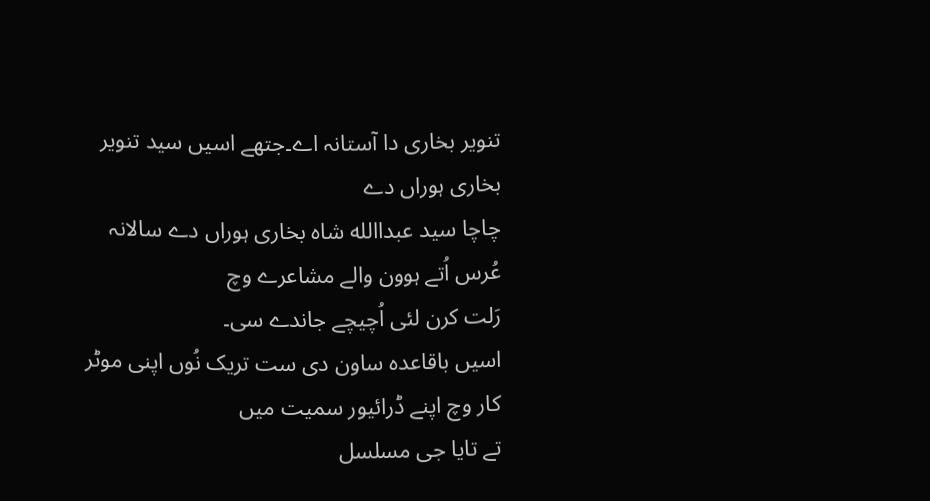تنویر بخاری دا آستانہ اے۔جتھے اسیں سید تنویر بخاری ہوراں دے
چاچا سید عبداالله شاہ بخاری ہوراں دے سالانہ عُرس اُتے ہوون والے مشاعرے وچ
رَلت کرن لئی اُچیچے جاندے سی۔
اسیں باقاعدہ ساون دی ست تریک نُوں اپنی موٹر کار وچ اپنے ڈرائیور سمیت میں
تے تایا جی مسلسل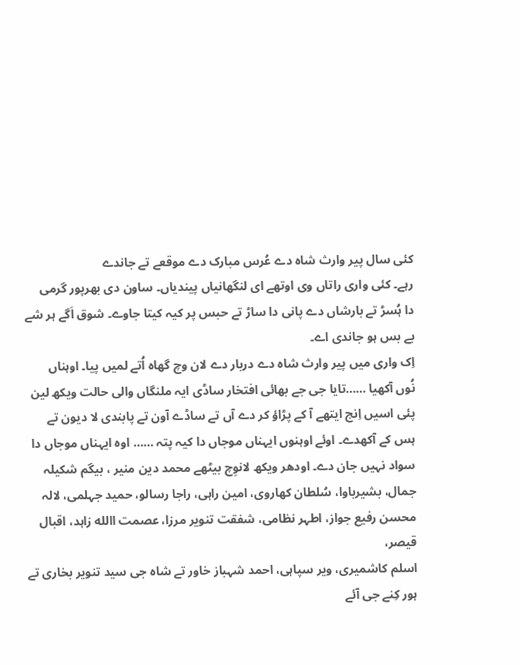کئی سال پیر وارث شاہ دے عُرس مبارک دے موقعے تے جاندے
رہے۔ کئی واری راتاں وی اوتھے ای لنگھانیاں پیندیاں۔ ساون دی بھرپور گرمی
دا ہُسڑ تے بارشاں دے پانی دا ساڑ تے حبس پر کیہ کیتا جاوے۔ شوق اَگے ہر شے
بے بس ہو جاندی اے۔
اِک واری میں پیر وارث شاہ دے دربار دے لان وچ گھاہ اُتے لمیں پیا۔ اوہناں
نُوں آکھیا ……تایا جی جے بھائی افتخار ساڈی ایہ ملنگاں والی حالت ویکھ لین
پئی اسیں اِنج ایتھے آ کے پڑاؤ کر دے آں تے ساڈے آون تے پابندی لا دیون تے
ہس کے آکھدے۔ اوئے اوہنوں ایہناں موجاں دا کیہ پتہ …… اوہ ایہناں موجاں دا
سواد نہیں جان دے۔ اودھر ویکھ لانوِچ بیٹھے محمد دین منیر ، بیگم شکیلہ
جمال، بشیرباوا، سُلطان کھاروی، امین راہی، راجا رسالو، حمید جہلمی، لالہ
محسن رفیع جواز، اطہر نظامی، شفقت تنویر مرزا، عصمت االله زاہد، اقبال قیصر،
اسلم کاشمیری، ویر سپاہی، احمد شہباز خاور تے شاہ جی سید تنویر بخاری تے
ہور کِنے جی آئے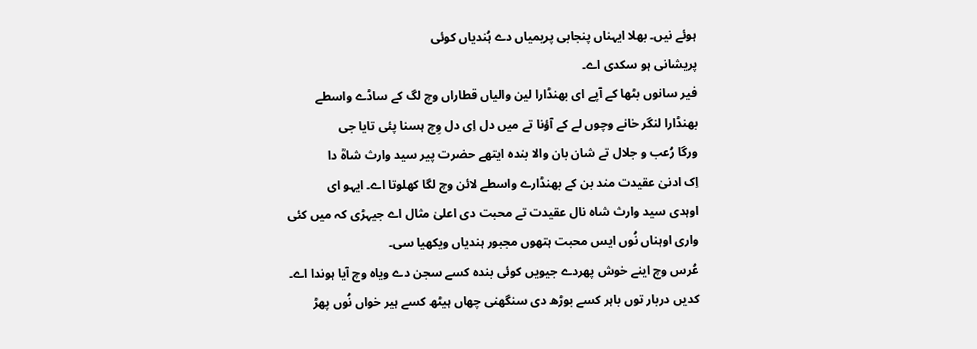ہوئے نیں۔ بھلا ایہناں پنجابی پریمیاں دے ہُندیاں کوئی
پریشانی ہو سکدی اے۔
فیر سانوں بٹھا کے آپے ای بھنڈارا لین والیاں قطاراں وچ لگ کے ساڈے واسطے
بھنڈارا لنگر خانے وچوں لے کے آؤنا تے میں دل اِی دل وِچ ہسنا پئی تایا جی
ورگا رُعب و جلال تے شان بان والا بندہ ایتھے حضرت پیر سید وارث شاہؒ دا
اِک ادنیٰ عقیدت مند بن کے بھنڈارے واسطے لائن وچ لگا کھلوتا اے۔ ایہو ای
اوہدی سید وارث شاہ نال عقیدت تے محبت دی اعلیٰ مثال اے جیہڑی کہ میں کئی
واری اوہناں نُوں ایس محبت ہتھوں مجبور ہندیاں ویکھیا سی۔
عُرس وچ اینے خوش پھردے جیویں کوئی بندہ کسے سجن دے ویاہ وچ آیا ہوندا اے۔
کدیں دربار توں باہر کسے بوڑھ دی سنگھنی چھاں ہیٹھ کسے ہیر خواں نُوں پھڑ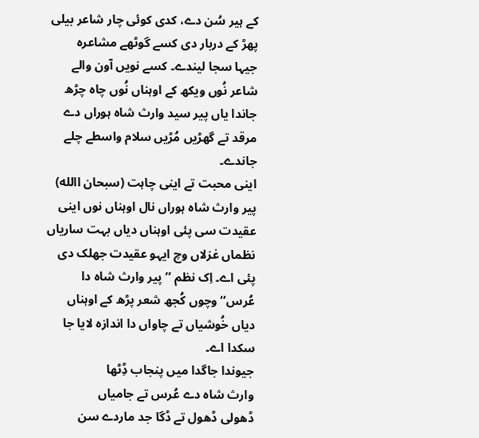کے ہیر سُن دے، کدی کوئی چار شاعر بیلی پھڑ کے دربار دی کسے گوٹھے مشاعرہ
جیہا سجا لیندے۔ کسے نویں آون والے شاعر نُوں ویکھ کے اوہناں نُوں چاہ چڑھ
جاندا یاں پیر سید وارث شاہ ہوراں دے مرقد تے گھڑیں مُڑیں سلام واسطے چلے
جاندے۔
اینی محبت تے اینی چاہت (سبحان االله) پیر وارث شاہ ہوراں نال اوہناں نوں اینی
عقیدت سی پئی اوہناں دیاں بہت ساریاں نظماں غزلاں وچ ایہو عقیدت جھلک دی
پئی اے۔ اِک نظم ’’پیر وارث شاہ دا عُرس‘‘ وچوں کُجھ شعر پڑھ کے اوہناں
دیاں خُوشیاں تے چاواں دا اندازہ لایا جا سکدا اے۔
جیوندا جاگدا میں پنجاب ڈِٹھا
وارث شاہ دے عُرس تے جامیاں
ڈھولی ڈھول تے ڈگا جد ماردے سن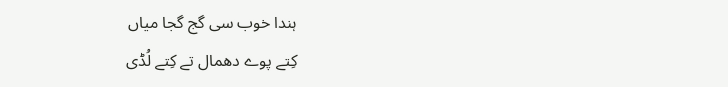ہندا خوب سی گج گجا میاں
کِتے پوے دھمال تے کِتے لُڈی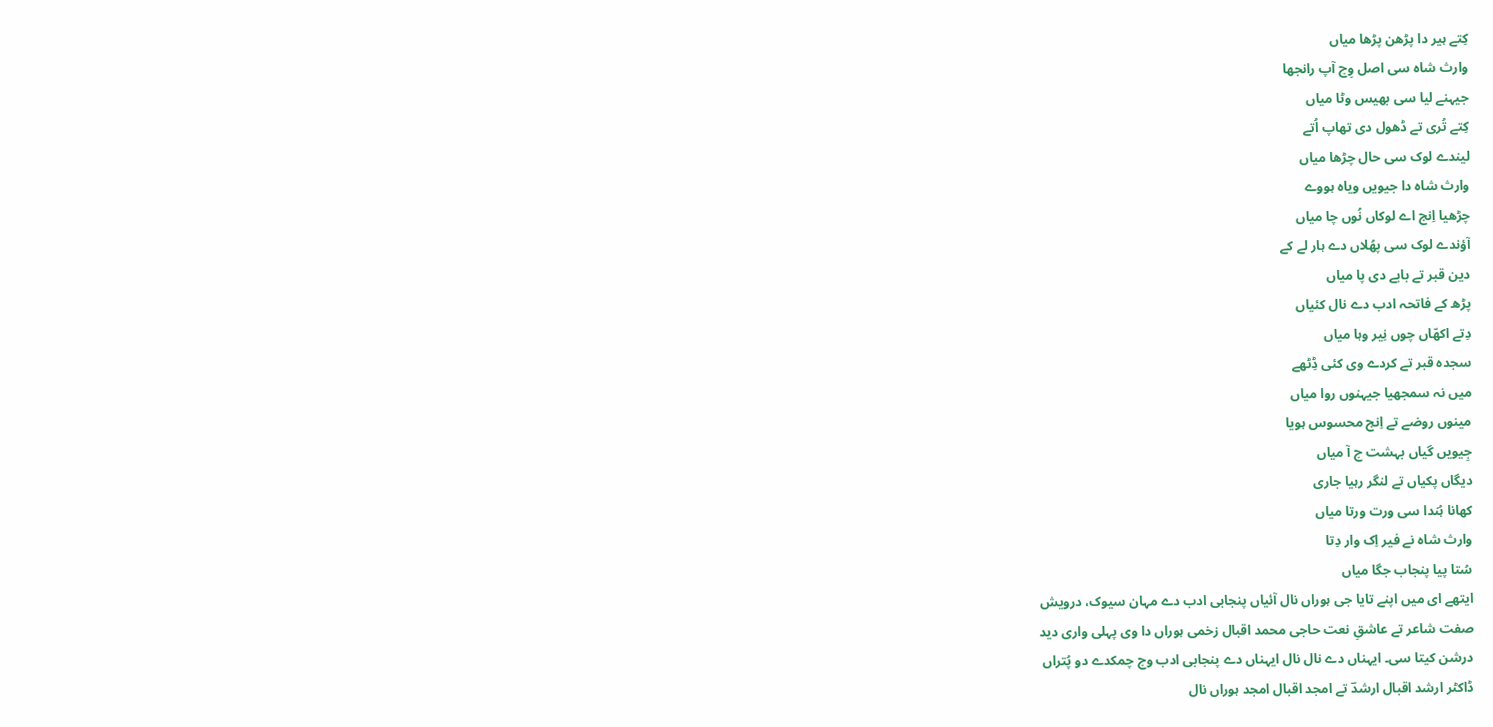کِتے ہیر دا پڑھن پڑھا میاں
وارث شاہ سی اصل وِچ آپ رانجھا
جیہنے لیا سی بھیس وٹا میاں
کِتے تُری تے ڈھول دی تھاپ اُتے
لیندے لوک سی حال چڑھا میاں
وارث شاہ دا جیویں ویاہ ہووے
چڑھیا اِنج اے لوکاں نُوں چا میاں
آؤندے لوک سی پھُلاں دے ہار لے کے
دین قبر تے بابے دی پا میاں
پڑھ کے فاتحہ ادب دے نال کئیاں
دِتے اکھّاں چوں نِیر وہا میاں
سجدہ قبر تے کردے وی کئی ڈِٹھے
میں نہ سمجھیا جیہنوں روا میاں
مینوں روضے تے اِنج محسوس ہویا
جِیویں گیاں بہشت چ آ میاں
دیگاں پکیاں تے لنگر رہیا جاری
کھانا ہُندا سی ورت ورتا میاں
وارث شاہ نے فیر اِک وار دِتا
سُتا پیا پنجاب جگا میاں
ایتھے ای میں اپنے تایا جی ہوراں نال آئیاں پنجابی ادب دے مہان سیوک، درویش
صفت شاعر تے عاشقِ نعت حاجی محمد اقبال زخمی ہوراں دا وی پہلی واری دید
درشن کیتا سی۔ ایہناں دے نال نال ایہناں دے پنجابی ادب وچ چمکدے دو پُتراں
ڈاکٹر ارشد اقبال ارشدؔ تے امجد اقبال امجد ہوراں نال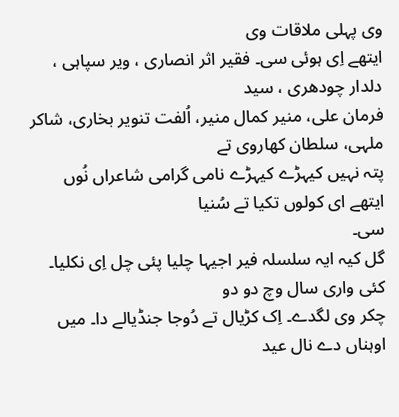وی پہلی ملاقات وی
ایتھے اِی ہوئی سی۔ فقیر اثر انصاری ، ویر سپاہی ، دلدار چودھری ، سید
فرمان علی، منیر کمال منیر، اُلفت تنویر بخاری، شاکر ملہی، سلطان کھاروی تے
پتہ نہیں کیہڑے کیہڑے نامی گرامی شاعراں نُوں ایتھے ای کولوں تکیا تے سُنیا
سی۔
گل کیہ ایہ سلسلہ فیر اجیہا چلیا پئی چل اِی نکلیا۔ کئی واری سال وچ دو دو
چکر وی لگدے۔ اِک کڑیال تے دُوجا جنڈیالے دا۔ میں اوہناں دے نال عید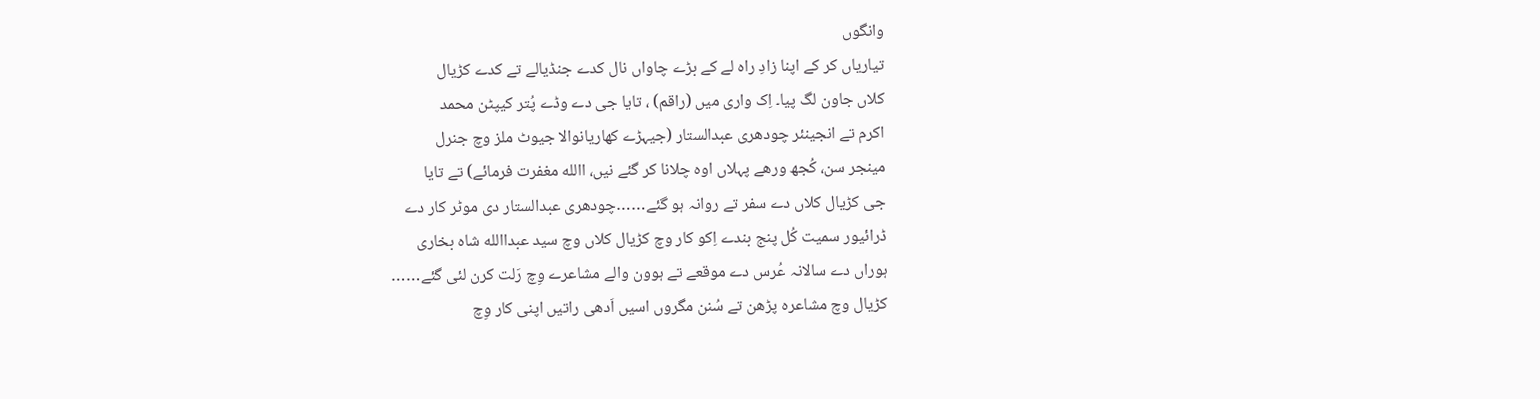وانگوں
تیاریاں کر کے اپنا زادِ راہ لے کے بڑے چاواں نال کدے جنڈیالے تے کدے کڑیال
کلاں جاون لگ پیا۔ اِک واری میں (راقم) ، تایا جی دے وڈے پُتر کیپٹن محمد
اکرم تے انجینئر چودھری عبدالستار (جیہڑے کھاریانوالا جیوٹ ملز وچ جنرل
مینجر سن، کُجھ ورھے پہلاں اوہ چلانا کر گئے نیں، االله مغفرت فرمائے) تے تایا
جی کڑیال کلاں دے سفر تے روانہ ہو گئے……چودھری عبدالستار دی موٹر کار دے
ڈرائیور سمیت کُل پنج بندے اِکو کار وچ کڑیال کلاں وچ سید عبداالله شاہ بخاری
ہوراں دے سالانہ عُرس دے موقعے تے ہوون والے مشاعرے وِچ رَلت کرن لئی گئے……
کڑیال وچ مشاعرہ پڑھن تے سُنن مگروں اسیں اَدھی راتیں اپنی کار وِچ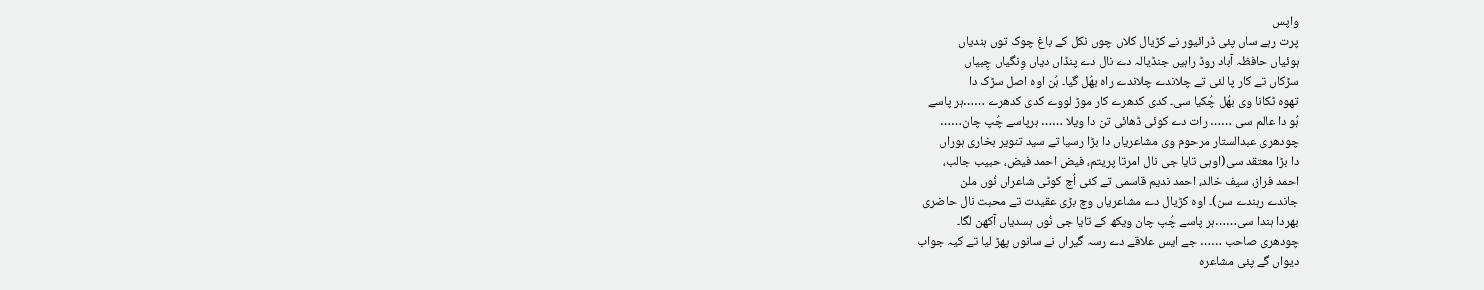واپس
پرت رہے ساں پئی ڈرائیور نے کڑیال کلاں چوں نکل کے باغ چوک توں ہندیاں
ہوئیاں حافظہ آباد روڈ راہیں جنڈیالہ دے نال دے پنڈاں دیاں وِنگیاں چِبیاں
سڑکاں تے کار پا لئی تے چلاندے چلاندے راہ بھُل گیا۔ ہُن اوہ اصل سڑک دا
تھوہ ٹکانا وی بھُل چُکیا سی۔ کدی کدھرے کار موڑ لووے کدی کدھرے ……ہر پاسے
ہُو دا عالم سی …… رات دے کوئی ڈھائی تن دا ویلا …… ہرپاسے چُپ چان……
چودھری عبدالستار مرحوم وی مشاعریاں دا بڑا رسیا تے سید تنویر بخاری ہوراں
دا بڑا معتقد سی(اوہی تایا جی نال امرتا پریتم، فیض احمد فیض، حبیب جالب،
احمد فراز، سیف خالد، احمد ندیم قاسمی تے کئی اُچ کوٹی شاعراں نُوں ملن
جاندے رہندے سن)۔ اوہ کڑیال دے مشاعریاں وچ بڑی عقیدت تے محبت نال حاضری
بھردا ہندا سی……ہر پاسے چُپ چان ویکھ کے تایا جی نُوں ہسدیاں آکھن لگا۔
چودھری صاحب …… جے ایس علاقے دے رسہ گیراں نے سانوں پھڑ لیا تے کیہ جواب
دیواں گے پئی مشاعرہ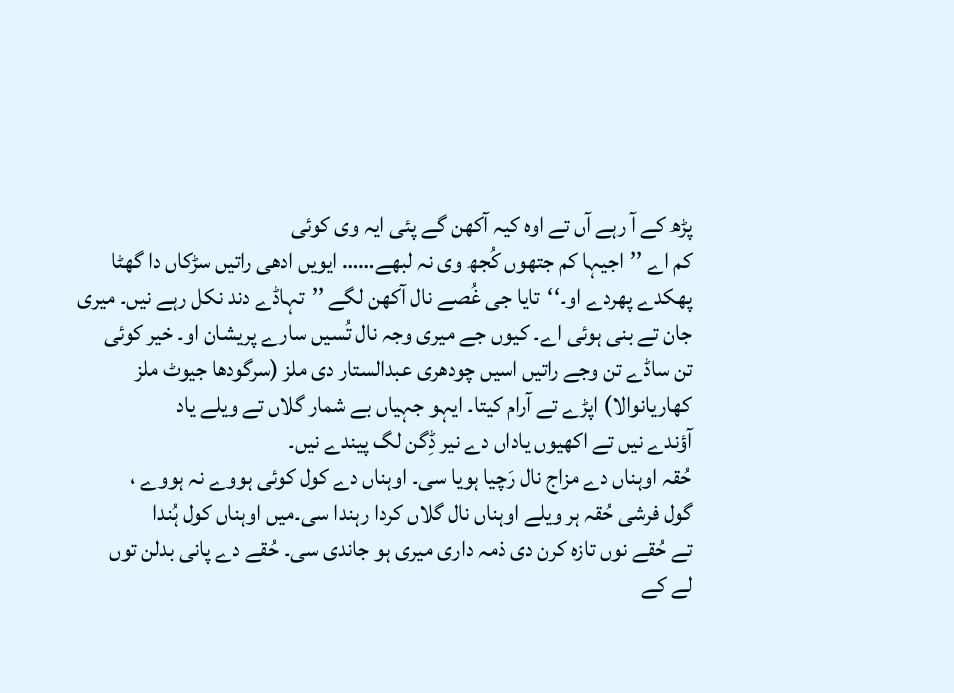پڑھ کے آ رہے آں تے اوہ کیہ آکھن گے پئی ایہ وی کوئی
کم اے ’’اجیہا کم جتھوں کُجھ وی نہ لبھے…… ایویں ادھی راتیں سڑکاں دا گھٹا
پھکدے پھردے او۔‘‘تایا جی غُصے نال آکھن لگے ’’تہاڈے دند نکل رہے نیں۔ میری
جان تے بنی ہوئی اے۔ کیوں جے میری وجہ نال تُسیں سارے پریشان او۔ خیر کوئی
تن ساڈے تن وجے راتیں اسیں چودھری عبدالستار دی ملز (سرگودھا جیوٹ ملز
کھاریانوالا) اپڑے تے آرام کیتا۔ ایہو جہیاں بے شمار گلاں تے ویلے یاد
آؤندے نیں تے اکھیوں یاداں دے نیر ڈِگن لگ پیندے نیں۔
حُقہ اوہناں دے مزاج نال رَچیا ہویا سی۔ اوہناں دے کول کوئی ہووے نہ ہووے ،
گول فرشی حُقہ ہر ویلے اوہناں نال گلاں کردا رہندا سی۔میں اوہناں کول ہُندا
تے حُقے نوں تازہ کرن دی ذمہ داری میری ہو جاندی سی۔ حُقے دے پانی بدلن توں
لے کے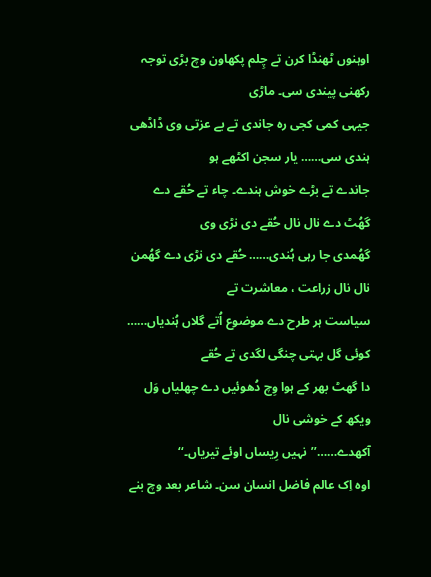اوہنوں ٹھنڈا کرن تے چِلم پکھاون وچ بڑی توجہ رکھنی پیندی سی۔ ماڑی
جیہی کمی کجی رہ جاندی تے بے عزتی وی ڈاڈھی ہندی سی…… یار سجن اکٹھے ہو
جاندے تے بڑے خوش ہندے۔ چاء تے حُقے دے گھُٹ دے نال نال حُقے دی نڑی وی
گھُمدی جا رہی ہُندی…… حُقے دی نڑی دے گھُمن نال نال زراعت ، معاشرت تے
سیاست ہر طرح دے موضوع اُتے گلاں ہُندیاں…… کوئی گل بہتی چنگی لگدی تے حُقے
دا گھٹ بھر کے ہوا وِچ دُھوئیں دے چھلیاں وَل ویکھ کے خوشی نال
آکھدے……’’نہیں رِیساں اوئے تیریاں۔‘‘
اوہ اِک عالم فاضل انسان سن۔ شاعر بعد وچ بنے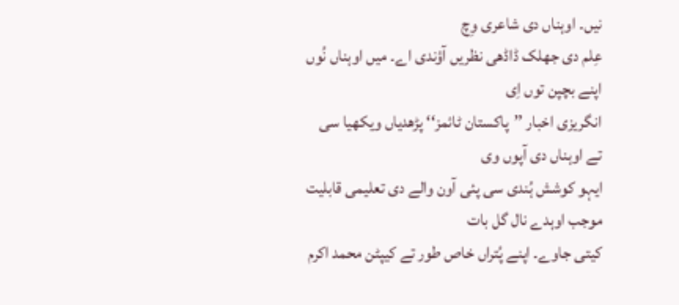نیں۔ اوہناں دی شاعری وِچ
عِلم دی جھلک ڈاڈھی نظریں آؤندی اے۔ میں اوہناں نُوں اپنے بچپن توں اِی
انگریزی اخبار ’’پاکستان ٹائمز‘‘ پڑھدیاں ویکھیا سی تے اوہناں دی آپوں وی
ایہو کوشش ہُندی سی پئی آون والے دی تعلیمی قابلیت موجب اوہدے نال گل بات
کیتی جاوے۔ اپنے پُتراں خاص طور تے کیپٹن محمد اکرم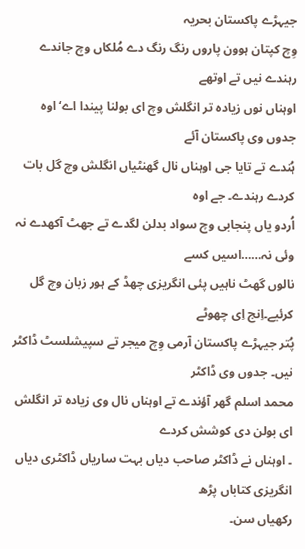جیہڑے پاکستان بحریہ
وِچ کپتان ہوون پاروں رنگ رنگ دے مُلکاں وچ جاندے رہندے نیں تے اوتھے
اوہناں نوں زیادہ تر انگلش وچ ای بولنا پیندا اے‘ اوہ جدوں وی پاکستان آئے
ہُندے تے تایا جی اوہناں نال گھنٹیاں انگلش وچ گل بات کردے رہندے۔ جے اوہ
اُردو یاں پنجابی وچ سواد بدلن لگدے تے جھٹ آکھدے نہ وئی نہ……اسیں کسے
نالوں گھٹ ناہیں پئی انگریزی چھڈ کے ہور زبان وچ گل کرئیے۔اِنج اِی چھوٹے
پُتر جیہڑے پاکستان آرمی وِچ میجر تے سپیشلسٹ ڈاکٹر نیں۔ جدوں وی ڈاکٹر
محمد اسلم گھر آؤندے تے اوہناں نال وی زیادہ تر انگلش ای بولن دی کوشش کردے
۔ اوہناں نے ڈاکٹر صاحب دیاں بہت ساریاں ڈاکٹری دیاں انگریزی کتاباں پڑھ
رکھیاں سن۔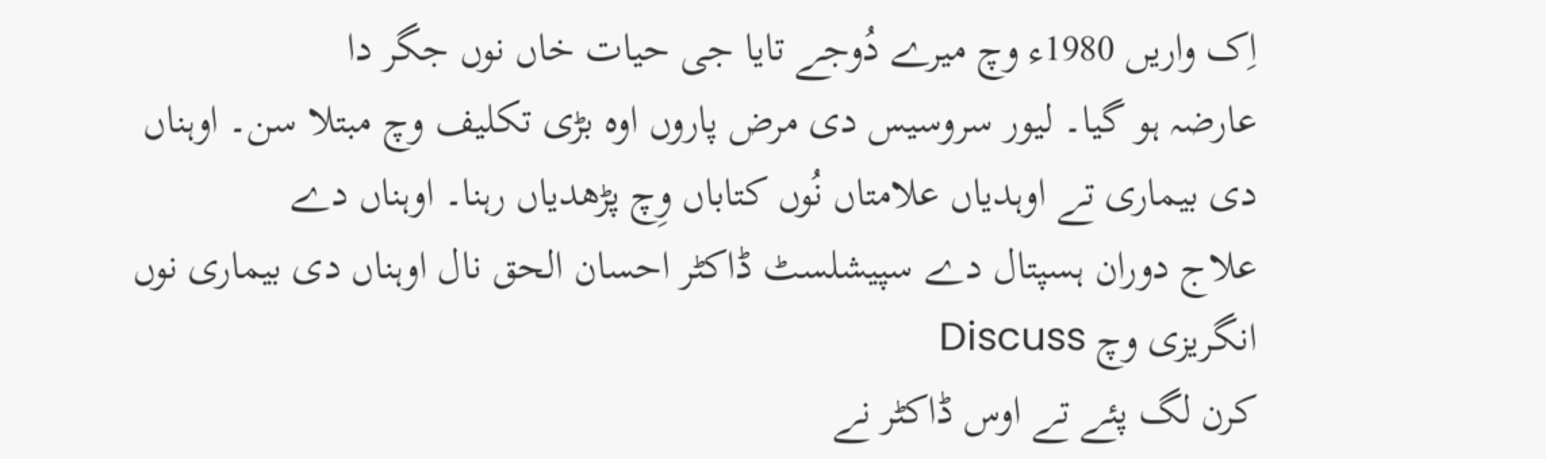اِک واریں 1980ء وچ میرے دُوجے تایا جی حیات خاں نوں جگر دا
عارضہ ہو گیا۔ لیور سروسیس دی مرض پاروں اوہ بڑی تکلیف وچ مبتلا سن۔ اوہناں
دی بیماری تے اوہدیاں علامتاں نُوں کتاباں وِچ پڑھدیاں رہنا۔ اوہناں دے
علاج دوران ہسپتال دے سپیشلسٹ ڈاکٹر احسان الحق نال اوہناں دی بیماری نوں
انگریزی وچ Discuss
کرن لگ پئے تے اوس ڈاکٹر نے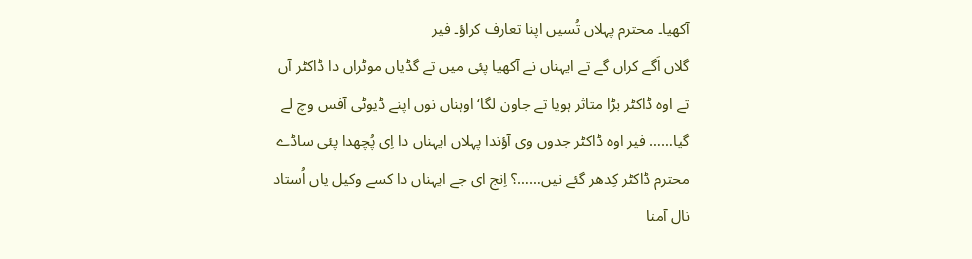آکھیا۔ محترم پہلاں تُسیں اپنا تعارف کراؤ۔ فیر
گلاں اَگے کراں گے تے ایہناں نے آکھیا پئی میں تے گڈیاں موٹراں دا ڈاکٹر آں
تے اوہ ڈاکٹر بڑا متاثر ہویا تے جاون لگا‘ اوہناں نوں اپنے ڈیوٹی آفس وچ لے
گیا…… فیر اوہ ڈاکٹر جدوں وی آؤندا پہلاں ایہناں دا اِی پُچھدا پئی ساڈے
محترم ڈاکٹر کِدھر گئے نیں……؟ اِنج ای جے ایہناں دا کسے وکیل یاں اُستاد
نال آمنا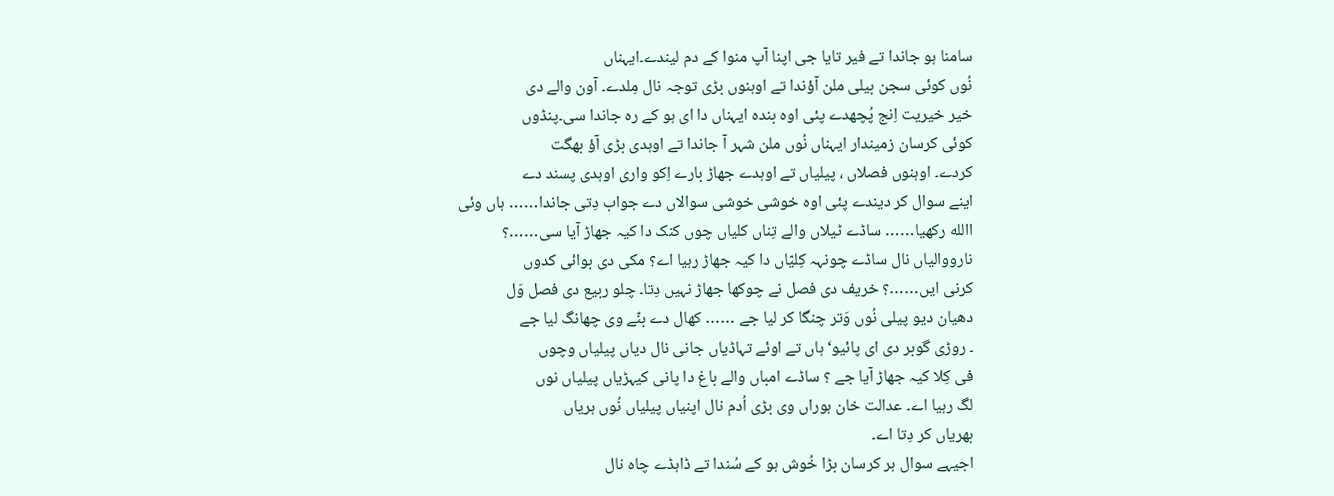سامنا ہو جاندا تے فیر تایا جی اپنا آپ منوا کے دم لیندے۔ایہناں
نُوں کوئی سجن بیلی ملن آؤندا تے اوہنوں بڑی توجہ نال مِلدے۔ آون والے دی
خیر خیریت اِنج پُچھدے پئی اوہ بندہ ایہناں دا ای ہو کے رہ جاندا سی۔پنڈوں
کوئی کرسان زمیندار ایہناں نُوں ملن شہر آ جاندا تے اوہدی بڑی آؤ بھگت
کردے۔ اوہنوں فصلاں ، پیلیاں تے اوہدے جھاڑ بارے اِکو واری اوہدی پسند دے
اینے سوال کر دیندے پئی اوہ خوشی خوشی سوالاں دے جواب دِتی جاندا…… ہاں وئی
االله رکھیا…… ساڈے ٹیلاں والے تِناں کلیاں چوں کنک دا کیہ جھاڑ آیا سی……؟
نارووالیاں نال ساڈے چونہہ کِلیّاں دا کیہ جھاڑ رہیا اے؟ مکی دی بوائی کدوں
کرنی ایں……؟ خریف دی فصل نے چوکھا جھاڑ نہیں دِتا۔ چلو ربیع دی فصل وَل
دھیان دیو پیلی نُوں وَتر چنگا کر لیا جے …… کھال دے بنّے وی چھانگ لیا جے
۔ روڑی گوبر دی ای پائیو‘ ہاں تے اوئے تہاڈیاں جانی نال دیاں پیلیاں وچوں
فی کِلا کیہ جھاڑ آیا جے ؟ ساڈے امباں والے باغ دا پانی کیہڑیاں پیلیاں نوں
لگ رہیا اے۔ عدالت خان ہوراں وی بڑی اُدم نال اپنیاں پیلیاں نُوں ہریاں
بھریاں کر دِتا اے۔
اجیہے سوال ہر کرسان بڑا خُوش ہو کے سُندا تے ڈاہڈے چاہ نال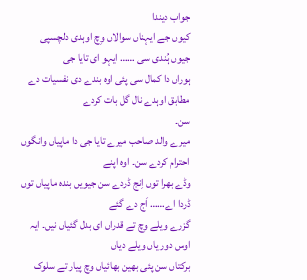جواب دیندا
کیوں جے ایہناں سوالاں وِچ اوہدی دلچسپی جیوں ہُندی سی …… ایہو ای تایا جی
ہوراں دا کمال سی پئی اوہ بندے دی نفسیات دے مطابق اوہدے نال گل بات کردے
سن۔
میرے والد صاحب میرے تایا جی دا ماپیاں وانگوں احترام کردے سن۔ اوہ اپنے
وڈے بھرا توں اِنج ڈردے سن جیویں بندہ ماپیاں توں ڈردا اے…… اَج دے گئے
گزرے ویلے وِچ تے قدراں ای بدل گئیاں نیں۔ ایہ اوس دور یاں ویلے دیاں
برکتاں سن پئی بھین بھائیاں وچ پیار تے سلوک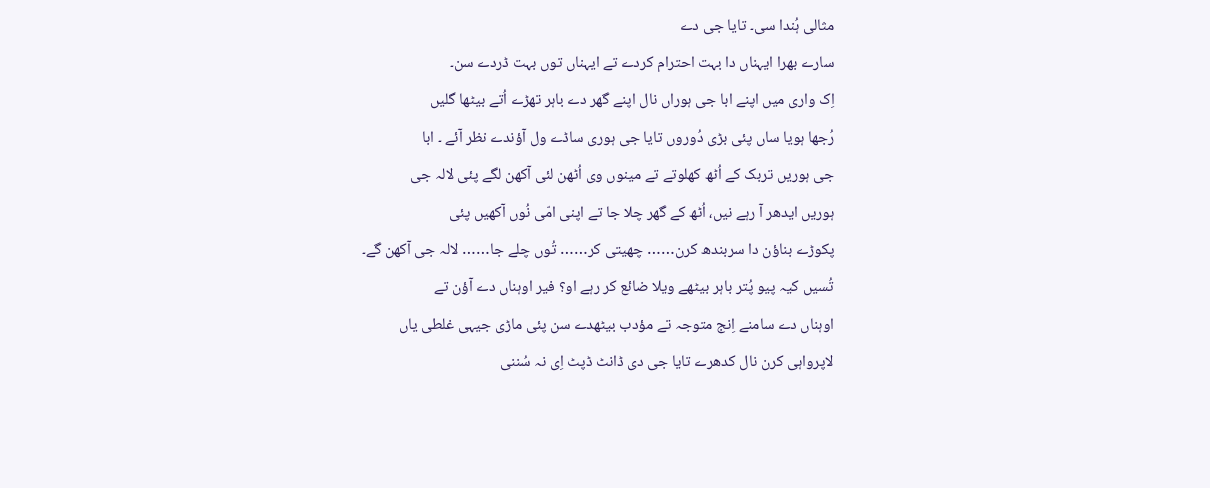مثالی ہُندا سی۔ تایا جی دے
سارے بھرا ایہناں دا بہت احترام کردے تے ایہناں توں بہت ڈردے سن۔
اِک واری میں اپنے ابا جی ہوراں نال اپنے گھر دے باہر تھڑے اُتے بیٹھا گلیں
رُجھا ہویا ساں پئی بڑی دُوروں تایا جی ہوری ساڈے ول آؤندے نظر آئے ۔ ابا
جی ہوریں تربک کے اُٹھ کھلوتے تے مینوں وی اُٹھن لئی آکھن لگے پئی لالہ جی
ہوریں ایدھر آ رہے نیں، اُٹھ کے گھر چلا جا تے اپنی امّی نُوں آکھیں پئی
پکوڑے بناؤن دا سربندھ کرن…… چھیتی کر…… تُوں چلے جا…… لالہ جی آکھن گے۔
تُسیں کیہ پیو پُتر باہر بیٹھے ویلا ضائع کر رہے او؟ فیر اوہناں دے آؤن تے
اوہناں دے سامنے اِنج متوجہ تے مؤدب بیٹھدے سن پئی ماڑی جیہی غلطی یاں
لاپرواہی کرن نال کدھرے تایا جی دی ڈانٹ ڈپٹ اِی نہ سُننی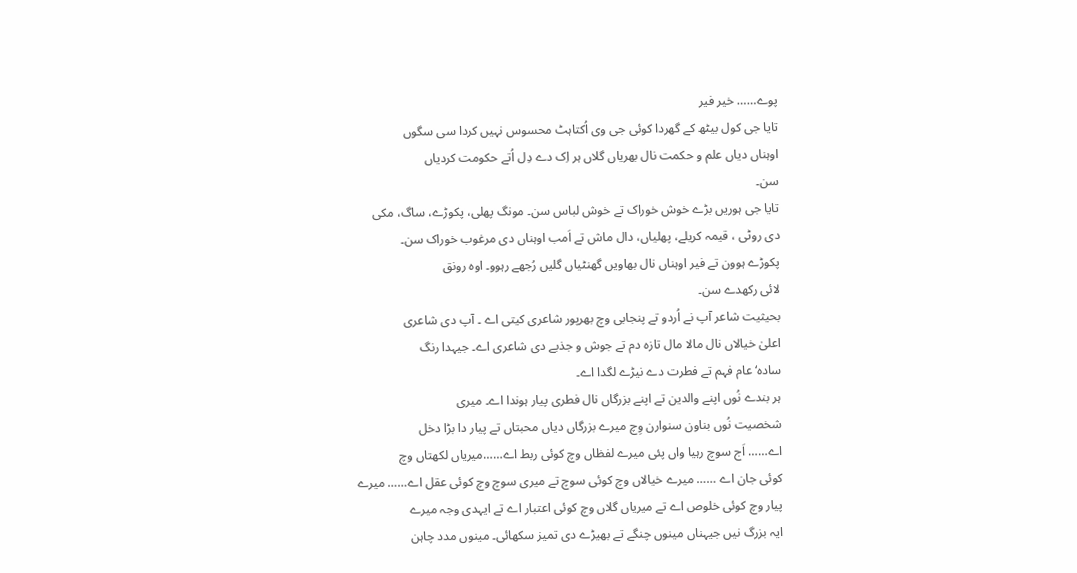پوے…… خیر فیر
تایا جی کول بیٹھ کے گھردا کوئی جی وی اُکتاہٹ محسوس نہیں کردا سی سگوں
اوہناں دیاں علم و حکمت نال بھریاں گلاں ہر اِک دے دِل اُتے حکومت کردیاں
سن۔
تایا جی ہوریں بڑے خوش خوراک تے خوش لباس سن۔ مونگ پھلی، پکوڑے، ساگ، مکی
دی روٹی ، قیمہ کریلے، پھلیاں، دال ماش تے اَمب اوہناں دی مرغوب خوراک سن۔
پکوڑے ہوون تے فیر اوہناں نال بھاویں گھنٹیاں گلیں رُجھے رہوو۔ اوہ رونق
لائی رکھدے سن۔
بحیثیت شاعر آپ نے اُردو تے پنجابی وچ بھرپور شاعری کیتی اے ۔ آپ دی شاعری
اعلیٰ خیالاں نال مالا مال تازہ دم تے جوش و جذبے دی شاعری اے۔ جیہدا رنگ
سادہ‘ عام فہم تے فطرت دے نیڑے لگدا اے۔
ہر بندے نُوں اپنے والدین تے اپنے بزرگاں نال فطری پیار ہوندا اے۔ میری
شخصیت نُوں بناون سنوارن وِچ میرے بزرگاں دیاں محبتاں تے پیار دا بڑا دخل
اے…… اَج سوچ رہیا واں پئی میرے لفظاں وچ کوئی ربط اے……میریاں لکھتاں وچ
کوئی جان اے …… میرے خیالاں وچ کوئی سوچ تے میری سوچ وچ کوئی عقل اے…… میرے
پیار وچ کوئی خلوص اے تے میریاں گلاں وچ کوئی اعتبار اے تے ایہدی وجہ میرے
ایہ بزرگ نیں جیہناں مینوں چنگے تے بھیڑے دی تمیز سکھائی۔ مینوں مدد چاہن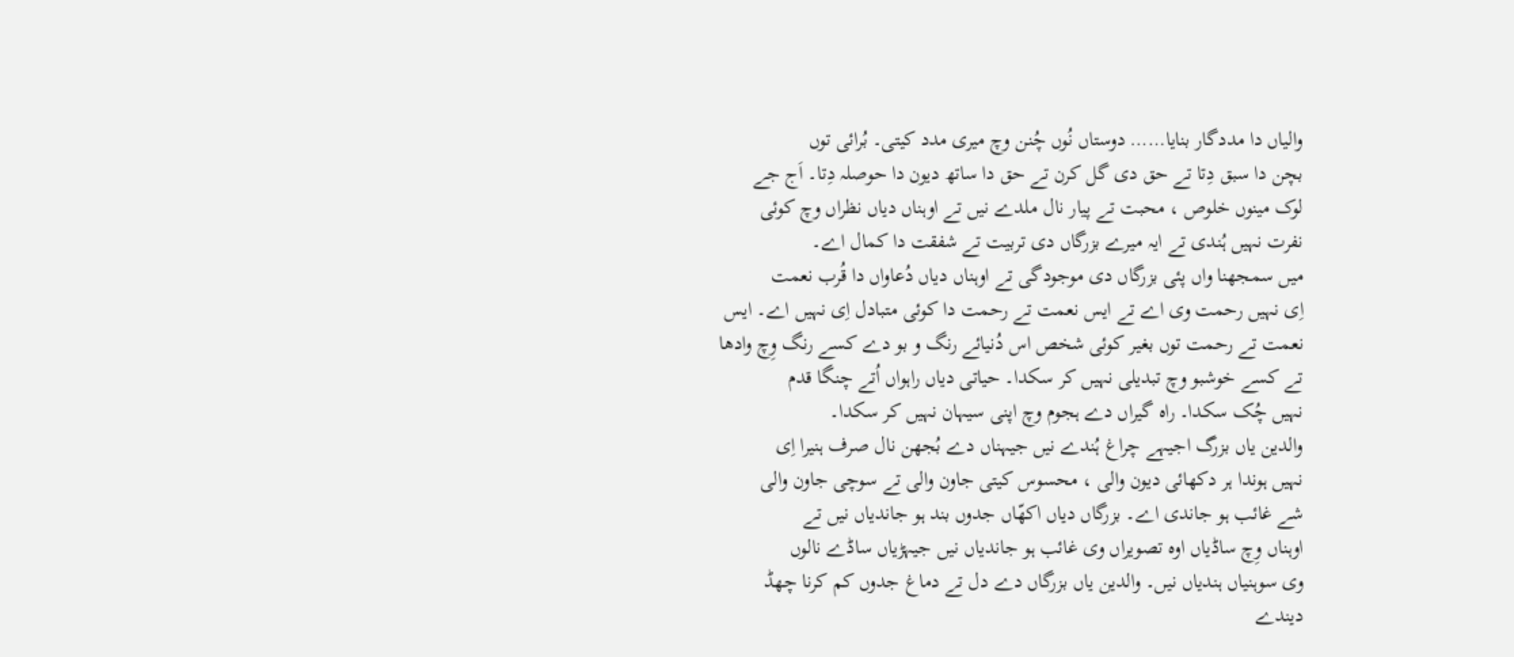والیاں دا مددگار بنایا…… دوستاں نُوں چُنن وچ میری مدد کیتی۔ بُرائی توں
بچن دا سبق دِتا تے حق دی گل کرن تے حق دا ساتھ دیون دا حوصلہ دِتا۔ اَج جے
لوک مینوں خلوص ، محبت تے پیار نال ملدے نیں تے اوہناں دیاں نظراں وچ کوئی
نفرت نہیں ہُندی تے ایہ میرے بزرگاں دی تربیت تے شفقت دا کمال اے۔
میں سمجھنا واں پئی بزرگاں دی موجودگی تے اوہناں دیاں دُعاواں دا قُرب نعمت
اِی نہیں رحمت وی اے تے ایس نعمت تے رحمت دا کوئی متبادل اِی نہیں اے۔ ایس
نعمت تے رحمت توں بغیر کوئی شخص اس دُنیائے رنگ و بو دے کسے رنگ وِچ وادھا
تے کسے خوشبو وچ تبدیلی نہیں کر سکدا۔ حیاتی دیاں راہواں اُتے چنگا قدم
نہیں چُک سکدا۔ راہ گیراں دے ہجوم وچ اپنی سیہان نہیں کر سکدا۔
والدین یاں بزرگ اجیہے چراغ ہُندے نیں جیہناں دے بُجھن نال صرف ہنیرا اِی
نہیں ہوندا ہر دکھائی دیون والی ، محسوس کیتی جاون والی تے سوچی جاون والی
شے غائب ہو جاندی اے۔ بزرگاں دیاں اکھّاں جدوں بند ہو جاندیاں نیں تے
اوہناں وِچ ساڈیاں اوہ تصویراں وی غائب ہو جاندیاں نیں جیہڑیاں ساڈے نالوں
وی سوہنیاں ہندیاں نیں۔ والدین یاں بزرگاں دے دل تے دماغ جدوں کم کرنا چھڈ
دیندے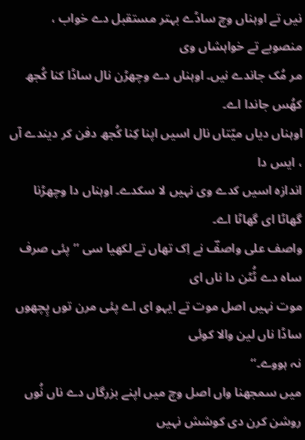نیں تے اوہناں وچ ساڈے بہتر مستقبل دے خواب ، منصوبے تے خواہشاں وی
مر مُک جاندے نیں۔ اوہناں دے وچھڑن نال ساڈا کنا کُجھ کھُس جاندا اے۔
اوہناں دیاں میّتاں نال اسیں اپنا کِنا کُجھ دفن کر دیندے آں ، ایس دا
اندازہ اسیں کدے وی نہیں لا سکدے۔ اوہناں دا وچھڑنا گھاٹا ای گھاٹا اے۔
واصف علی واصفؔ نے اِک تھاں تے لکھیا سی ’’پئی صرف ساہ دے ٹُٹن دا ناں ای
موت نہیں اصل موت تے ایہو ای اے پئی مرن توں پِچھوں ساڈا ناں لین والا کوئی
نہ ہووے۔‘‘
میں سمجھنا واں اصل وچ میں اپنے بزرگاں دے ناں نُوں روشن کرن دی کوشش نہیں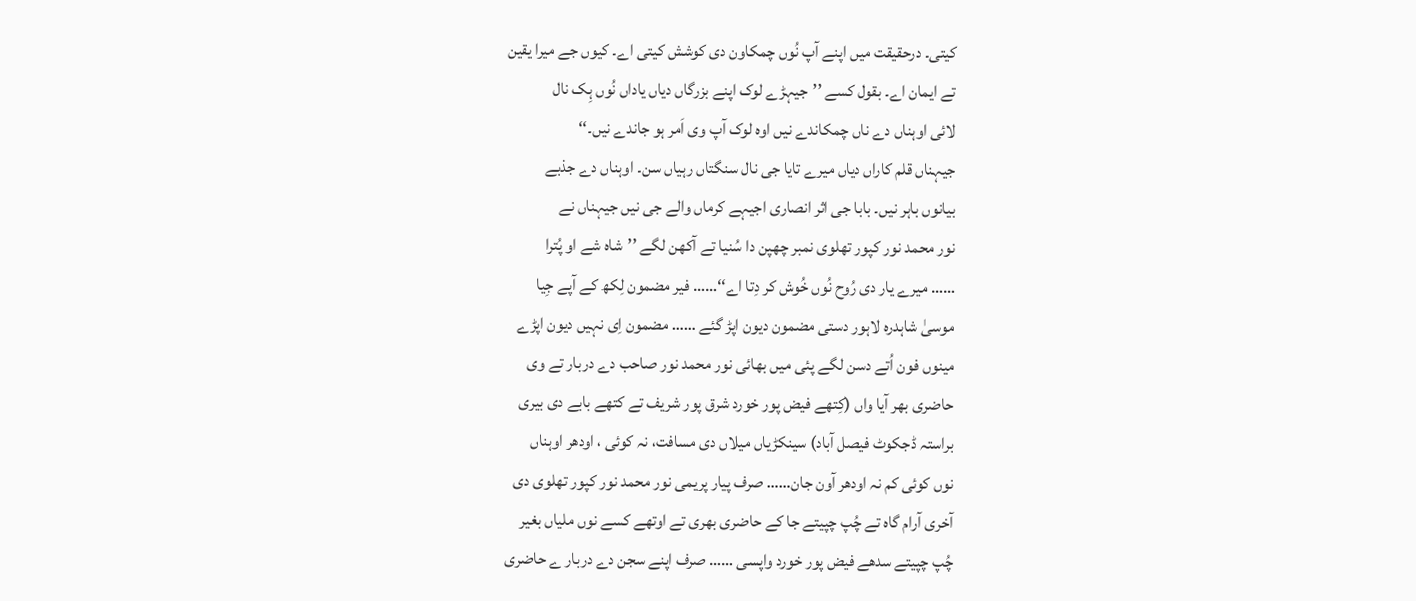کیتی۔ درحقیقت میں اپنے آپ نُوں چمکاون دی کوشش کیتی اے۔ کیوں جے میرا یقین
تے ایمان اے۔ بقول کسے ’’جیہڑے لوک اپنے بزرگاں دیاں یاداں نُوں ہِک نال
لائی اوہناں دے ناں چمکاندے نیں اوہ لوک آپ وی اَمر ہو جاندے نیں۔‘‘
جیہناں قلم کاراں دیاں میرے تایا جی نال سنگتاں رہیاں سن۔ اوہناں دے جذبے
بیانوں باہر نیں۔ بابا جی اثر انصاری اجیہے کرماں والے جی نیں جیہناں نے
نور محمد نور کپور تھلوی نمبر چھپن دا سُنیا تے آکھن لگے ’’شاہ شے او پُترا
…… میرے یار دی رُوح نُوں خُوش کر دِتا اے‘‘…… فیر مضمون لِکھ کے آپے جِیا
موسیٰ شاہدرہ لاہور دستی مضمون دیون اپڑ گئے …… مضمون اِی نہیں دیون اپڑے
مینوں فون اُتے دسن لگے پئی میں بھائی نور محمد نور صاحب دے دربار تے وی
حاضری بھر آیا واں (کِتھے فیض پور خورد شرق پور شریف تے کتھے بابے دی بیری
براستہ ڈجکوٹ فیصل آباد) سینکڑیاں میلاں دی مسافت، نہ کوئی ، اودھر اوہناں
نوں کوئی کم نہ اودھر آون جان…… صرف پیار پریمی نور محمد نور کپور تھلوی دی
آخری آرام گاہ تے چُپ چپیتے جا کے حاضری بھری تے اوتھے کسے نوں ملیاں بغیر
چُپ چپیتے سدھے فیض پور خورد واپسی …… صرف اپنے سجن دے دربار ے حاضری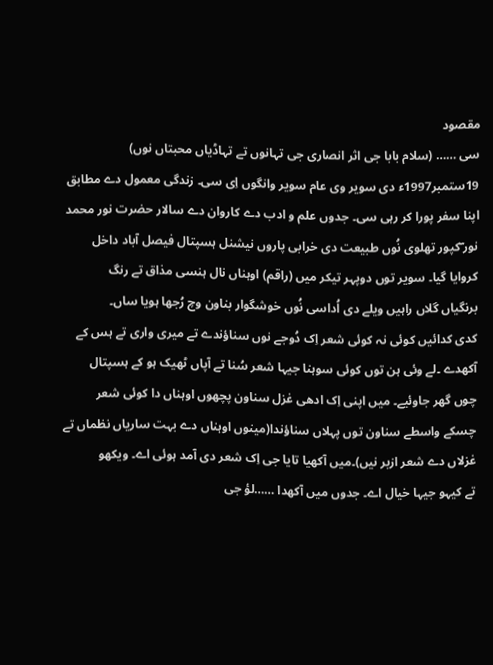مقصود
سی …… (سلام بابا جی اثر انصاری جی تہانوں تے تہاڈیاں محبتاں نوں)
19ستمبر1997ء دی سویر وی عام سویر وانگوں اِی سی۔ زندگی معمول دے مطابق
اپنا سفر پورا کر رہی سی۔ جدوں علم و ادب دے کاروان دے سالار حضرت نور محمد
نور ؔکپور تھلوی نُوں طبیعت دی خرابی پاروں نیشنل ہسپتال فیصل آباد داخل
کروایا گیا۔ سویر توں دوپہر تیکر میں (راقم) اوہناں نال ہنسی مذاق تے رنگ
برنگیاں گلاں راہیں ویلے دی اُداسی نُوں خوشگوار بناون وچ رُجھا ہویا ساں۔
کدی کدائیں کوئی نہ کوئی شعر اِک دُوجے نوں سناؤندے تے میری واری تے ہس کے
آکھدے ۔لے وئی ہن توں کوئی سوہنا جیہا شعر سُنا تے آپاں ٹھیک ہو کے ہسپتال
چوں گھر جاوئیے۔ میں اپنی اِک ادھی غزل سناون پچھوں اوہناں دا کوئی شعر
چسکے واسطے سناون توں پہلاں سناؤندا(مینوں اوہناں دے بہت ساریاں نظماں تے
غزلاں دے شعر ازبر نیں)۔میں آکھیا تایا جی اِک شعر دی آمد ہوئی اے۔ ویکھو
تے کیہو جیہا خیال اے۔ جدوں میں آکھدا ……لؤ جی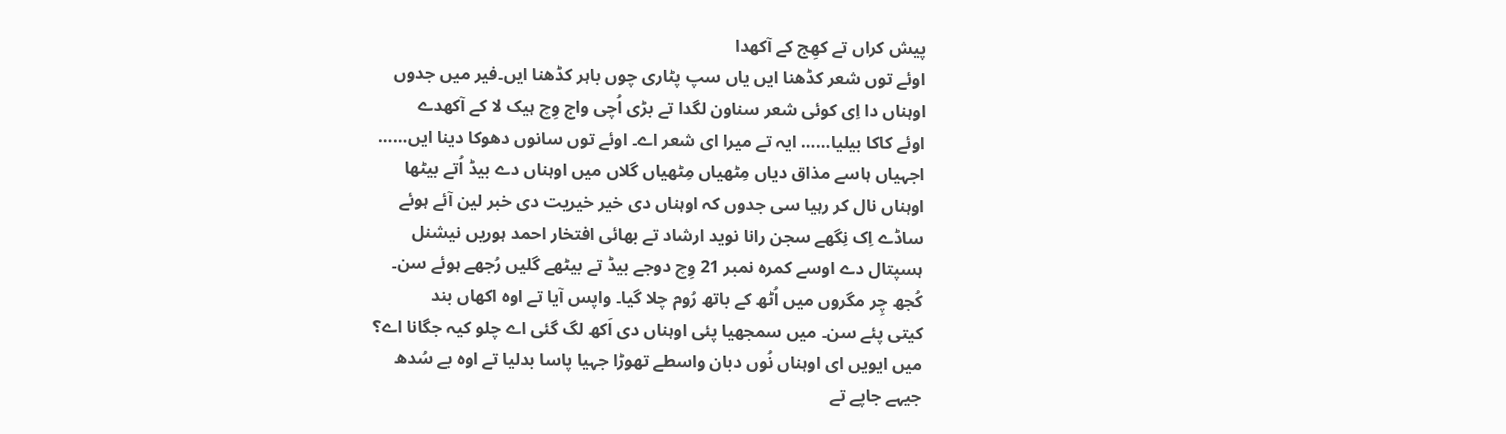پیش کراں تے کھِج کے آکھدا
اوئے توں شعر کڈھنا ایں یاں سپ پٹاری چوں باہر کڈھنا ایں۔فیر میں جدوں
اوہناں دا اِی کوئی شعر سناون لگدا تے بڑی اُچی واج وِچ ہیک لا کے آکھدے
اوئے کاکا بیلیا…… ایہ تے میرا ای شعر اے۔ اوئے توں سانوں دھوکا دینا ایں……
اجہیاں ہاسے مذاق دیاں مِٹھیاں مِٹھیاں گلاں میں اوہناں دے بیڈ اُتے بیٹھا
اوہناں نال کر رہیا سی جدوں کہ اوہناں دی خیر خیریت دی خبر لین آئے ہوئے
ساڈے اِک نِگھے سجن رانا نوید ارشاد تے بھائی افتخار احمد ہوریں نیشنل
ہسپتال دے اوسے کمرہ نمبر 21 وِچ دوجے بیڈ تے بیٹھے گلیں رُجھے ہوئے سن۔
کُجھ چِر مگروں میں اُٹھ کے باتھ رُوم چلا گیا۔ واپس آیا تے اوہ اکھاں بند
کیتی پئے سن۔ میں سمجھیا پئی اوہناں دی اَکھ لگ گئی اے چلو کیہ جگانا اے؟
میں ایویں ای اوہناں نُوں دبان واسطے تھوڑا جہیا پاسا بدلیا تے اوہ بے سُدھ
جیہے جاپے تے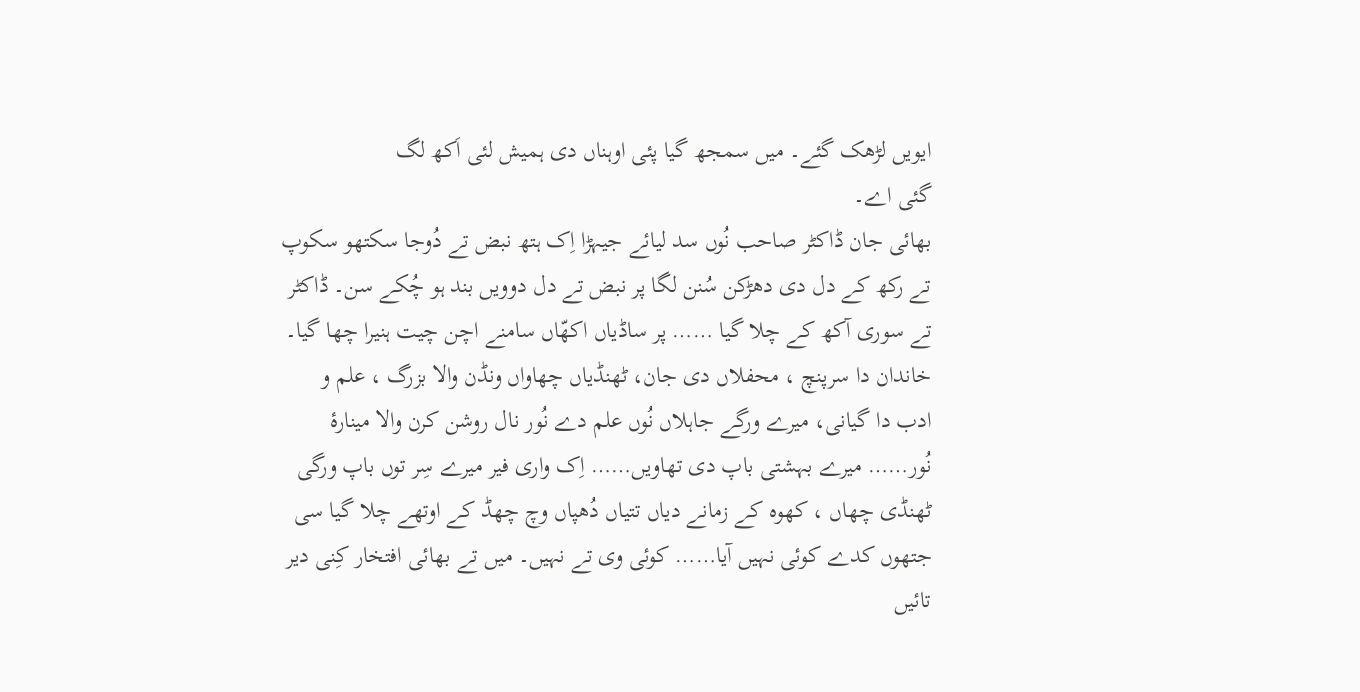ایویں لڑھک گئے۔ میں سمجھ گیا پئی اوہناں دی ہمیش لئی اَکھ لگ
گئی اے۔
بھائی جان ڈاکٹر صاحب نُوں سد لیائے جیہڑا اِک ہتھ نبض تے دُوجا سکتھو سکوپ
تے رکھ کے دل دی دھڑکن سُنن لگا پر نبض تے دل دوویں بند ہو چُکے سن۔ ڈاکٹر
تے سوری آکھ کے چلا گیا …… پر ساڈیاں اکھّاں سامنے اچن چیت ہنیرا چھا گیا۔
خاندان دا سرپنچ ، محفلاں دی جان، ٹھنڈیاں چھاواں ونڈن والا بزرگ ، علم و
ادب دا گیانی، میرے ورگے جاہلاں نُوں علم دے نُور نال روشن کرن والا مینارۂ
نُور…… میرے بہشتی باپ دی تھاویں…… اِک واری فیر میرے سِر توں باپ ورگی
ٹھنڈی چھاں ، کھوہ کے زمانے دیاں تتیاں دُھپاں وچ چھڈ کے اوتھے چلا گیا سی
جتھوں کدے کوئی نہیں آیا…… کوئی وی تے نہیں۔ میں تے بھائی افتخار کِنی دیر
تائیں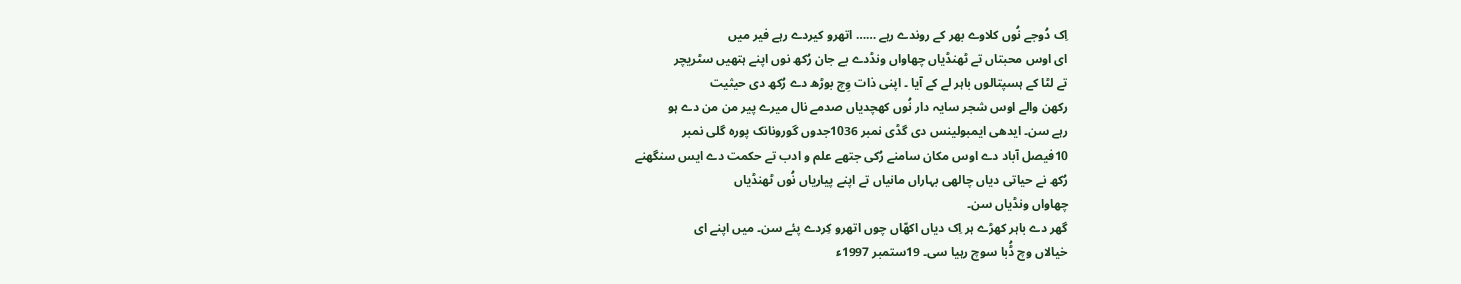اِک دُوجے نُوں کلاوے بھر کے روندے رہے …… اتھرو کیردے رہے فیر میں
ای اوس محبتاں تے ٹھنڈیاں چھاواں ونڈدے بے جان رُکھ نوں اپنے ہتھیں سٹریچر
تے لٹا کے ہسپتالوں باہر لے کے آیا ۔ اپنی ذات وِچ بوڑھ دے رُکھ دی حیثیت
رکھن والے اوس شجر سایہ دار نُوں کھچدیاں صدمے نال میرے پیر من من دے ہو
رہے سن۔ ایدھی ایمبولینس دی گڈی نمبر 1036جدوں گورونانک پورہ گلی نمبر
10فیصل آباد دے اوس مکان سامنے رُکی جتھے علم و ادب تے حکمت دے ایس سنگھنے
رُکھ نے حیاتی دیاں چالھی بہاراں مانیاں تے اپنے پیاریاں نُوں ٹھنڈیاں
چھاواں ونڈیاں سن۔
گھر دے باہر کھڑے ہر اِک دیاں اکھّاں چوں اتھرو کِردے پئے سن۔ میں اپنے ای
خیالاں وچ ڈُبا سوچ رہیا سی۔ 19ستمبر 1997ء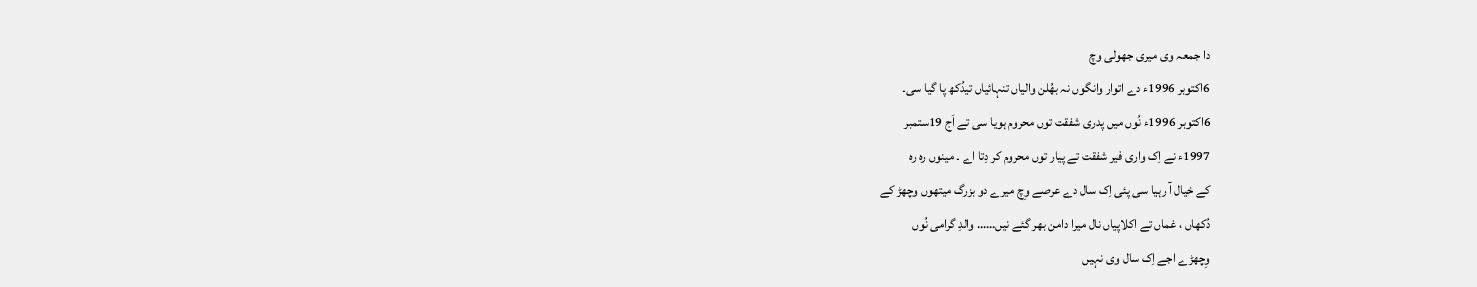دا جمعہ وی میری جھولی وچ
6اکتوبر 1996ء دے اتوار وانگوں نہ بھُلن والیاں تنہائیاں تیدُکھ پا گیا سی۔
6اکتوبر 1996ء نُوں میں پدری شفقت توں محروم ہویا سی تے اَج 19ستمبر
1997ء نے اِک واری فیر شفقت تے پیار توں محروم کر دِتا اے ۔ مینوں رہ رہ
کے خیال آ رہیا سی پئی اِک سال دے عرصے وِچ میرے دو بزرگ میتھوں وچھڑ کے
دُکھاں ، غماں تے اکلاپیاں نال میرا دامن بھر گئے نیں…… والدِ گرامی نُوں
وِچھڑے اجے اِک سال وی نہیں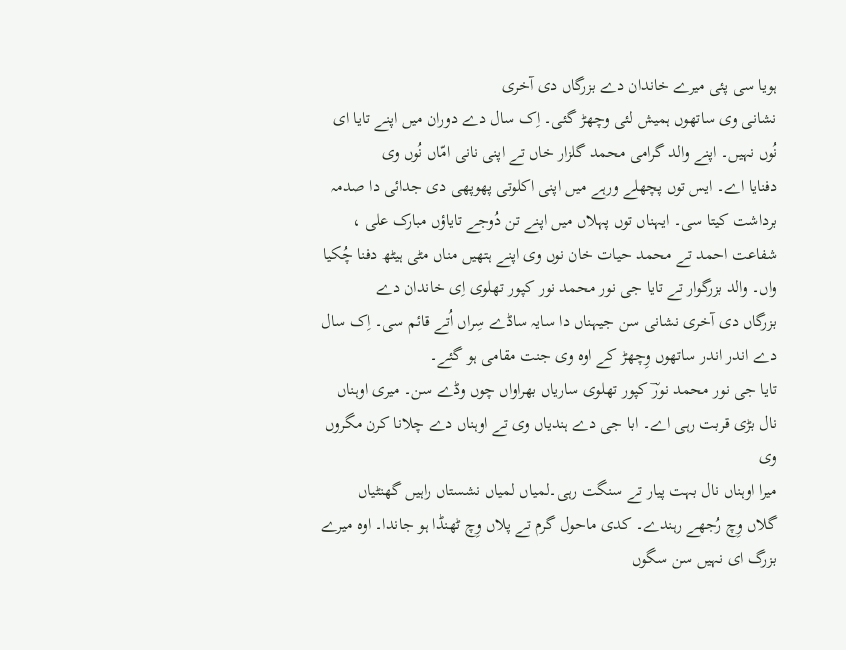ہویا سی پئی میرے خاندان دے بزرگاں دی آخری
نشانی وی ساتھوں ہمیش لئی وچھڑ گئی۔ اِک سال دے دوران میں اپنے تایا ای
نُوں نہیں۔ اپنے والد گرامی محمد گلزار خاں تے اپنی نانی امّاں نُوں وی
دفنایا اے۔ ایس توں پچھلے ورہے میں اپنی اکلوتی پھوپھی دی جدائی دا صدمہ
برداشت کیتا سی۔ ایہناں توں پہلاں میں اپنے تن دُوجے تایاؤں مبارک علی ،
شفاعت احمد تے محمد حیات خان نوں وی اپنے ہتھیں مناں مٹی ہیٹھ دفنا چُکیا
واں۔ والد بزرگوار تے تایا جی نور محمد نور کپور تھلوی اِی خاندان دے
بزرگاں دی آخری نشانی سن جیہناں دا سایہ ساڈے سِراں اُتے قائم سی۔ اِک سال
دے اندر اندر ساتھوں وِچھڑ کے اوہ وی جنت مقامی ہو گئے۔
تایا جی نور محمد نورؔ کپور تھلوی ساریاں بھراواں چوں وڈے سن۔ میری اوہناں
نال بڑی قربت رہی اے۔ ابا جی دے ہندیاں وی تے اوہناں دے چلانا کرن مگروں وی
میرا اوہناں نال بہت پیار تے سنگت رہی۔لمیاں لمیاں نشستاں راہیں گھنٹیاں
گلاں وِچ رُجھے رہندے۔ کدی ماحول گرم تے پلاں وِچ ٹھنڈا ہو جاندا۔ اوہ میرے
بزرگ ای نہیں سن سگوں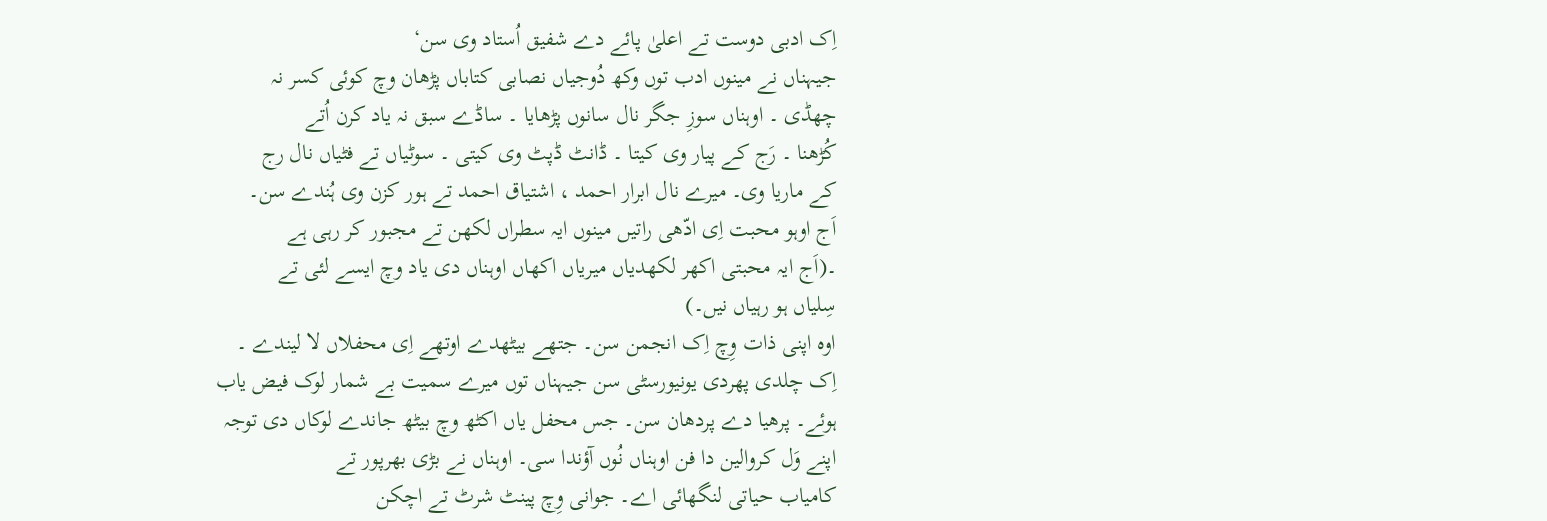اِک ادبی دوست تے اعلیٰ پائے دے شفیق اُستاد وی سن‘
جیہناں نے مینوں ادب توں وکھ دُوجیاں نصابی کتاباں پڑھان وچ کوئی کسر نہ
چھڈی ۔ اوہناں سوزِ جگر نال سانوں پڑھایا ۔ ساڈے سبق نہ یاد کرن اُتے
کُڑھنا ۔ رَج کے پیار وی کیتا ۔ ڈانٹ ڈپٹ وی کیتی ۔ سوٹیاں تے فٹیاں نال رج
کے ماریا وی۔ میرے نال ابرار احمد ، اشتیاق احمد تے ہور کزن وی ہُندے سن۔
اَج اوہو محبت اِی ادّھی راتیں مینوں ایہ سطراں لکھن تے مجبور کر رہی ہے
۔(اَج ایہ محبتی اکھر لکھدیاں میریاں اکھاں اوہناں دی یاد وچ ایسے لئی تے
سِلیاں ہو رہیاں نیں۔)
اوہ اپنی ذات وِچ اِک انجمن سن۔ جتھے بیٹھدے اوتھے اِی محفلاں لا لیندے ۔
اِک چلدی پھردی یونیورسٹی سن جیہناں توں میرے سمیت بے شمار لوک فیض یاب
ہوئے۔ پرھیا دے پردھان سن۔ جس محفل یاں اکٹھ وچ بیٹھ جاندے لوکاں دی توجہ
اپنے وَل کروالین دا فن اوہناں نُوں آؤندا سی۔ اوہناں نے بڑی بھرپور تے
کامیاب حیاتی لنگھائی اے۔ جوانی وِچ پینٹ شرٹ تے اچکن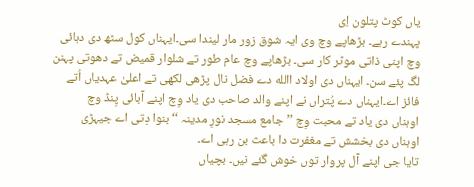یاں کوٹ پتلون اِی
پہندے رہے۔ بڑھاپے وچ وی ایہ شوق زور مار لیندا سی۔ایہناں کول سٹھ دی دہائی
وچ اپنی ذاتی موٹر کار سی۔ بڑھاپے وچ عام طور تے شلوار قمیض تے دھوتی پہنن
لگ پئے سن۔ ایہناں دی اولاد االله دے فضل نال پڑھی لکھی تے اعلیٰ عہدیاں اُتے
فائز اے۔ایہناں دے پُتراں نے اپنے والد صاحب دی یاد وِچ اپنے آبائی پِنڈ وچ
اوہناں دی یاد تے محبت وِچ ’’جامع مسجد نورِ مدینہ ‘‘ بنوا دِتی اے جیہڑی
اوہناں دی بخشش تے مغفرت دا باعث بن رہی اے۔
تایا جی اپنے آل پروار توں خوش گئے نیں۔ بچیاں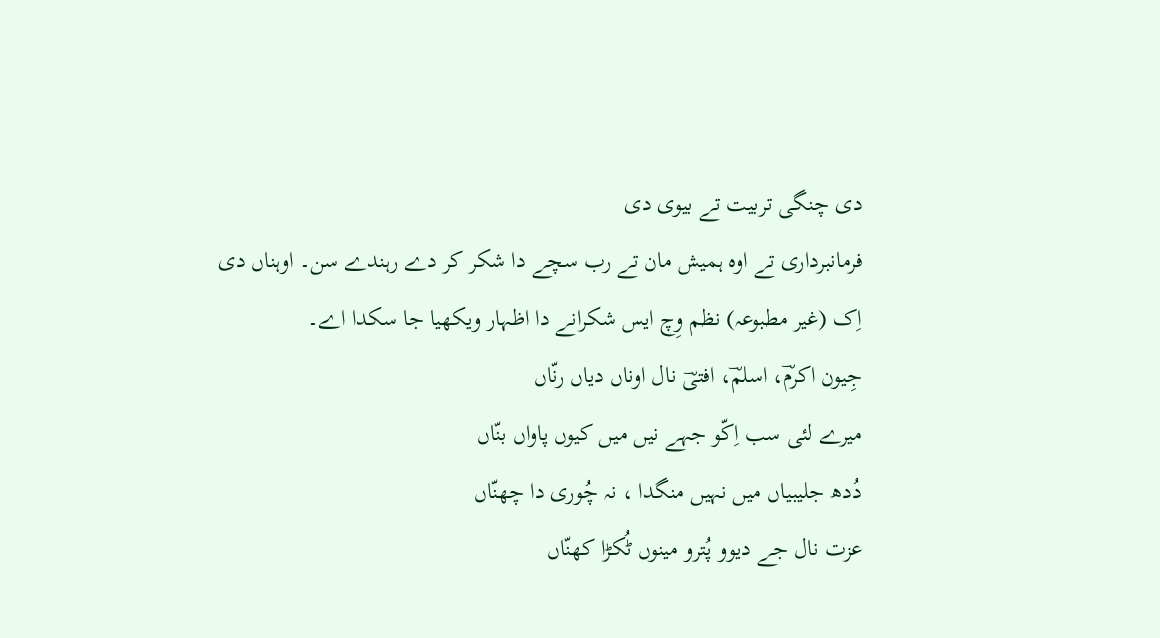دی چنگی تربیت تے بیوی دی
فرمانبرداری تے اوہ ہمیش مان تے رب سچے دا شکر کر دے رہندے سن۔ اوہناں دی
اِک (غیر مطبوعہ) نظم وِچ ایس شکرانے دا اظہار ویکھیا جا سکدا اے۔
جِیون اکرمؔ، اسلمؔ، افتیؔ نال اوناں دیاں رنّاں
میرے لئی سب اِکّو جہے نیں میں کیوں پاواں بنّاں
دُدھ جلیبیاں میں نہیں منگدا ، نہ چُوری دا چھنّاں
عزت نال جے دیوو پُترو مینوں ٹُکڑا کھنّاں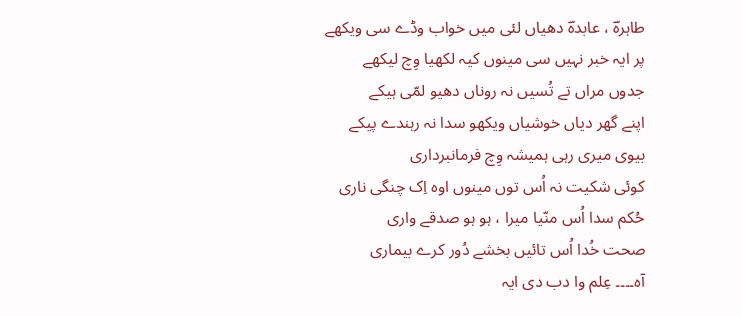طاہرہؔ ، عابدہؔ دھیاں لئی میں خواب وڈے سی ویکھے
پر ایہ خبر نہیں سی مینوں کیہ لکھیا وِچ لیکھے
جدوں مراں تے تُسیں نہ روناں دھیو لمّی ہیکے
اپنے گھر دیاں خوشیاں ویکھو سدا نہ رہندے پیکے
بیوی میری رہی ہمیشہ وِچ فرمانبرداری
کوئی شکیت نہ اُس توں مینوں اوہ اِک چنگی ناری
حُکم سدا اُس منّیا میرا ، ہو ہو صدقے واری
صحت خُدا اُس تائیں بخشے دُور کرے بیماری
آہ۔۔۔۔ عِلم وا دب دی ایہ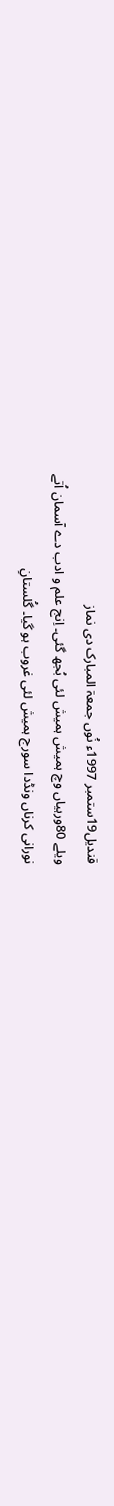قندیل19ستمبر 1997ء نُوں جمعۃ المبارک دی نماز
ویلے 80ورہیاں وچ ہمیش ہمیش لئی بُجھ گئی۔ اِنج علم و ادب دے آسمان اُتے
نورانی کرناں ونڈدا سورج ہمیش لئی غروب ہو گیا۔ گُلستانِ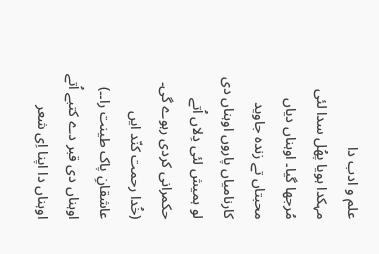علم و ادب دا
مہکدا ہویا پھُل سدا لئی مُرجھا گیا۔ اوہناں دیاں محبتاں تے زندہ جاوید
کارنامیاں پاروں اوہناں دی لو ہمیش لئی دِلاں اُتے حکمرانی کردی رہوے گی۔
(خُدا رحمت کنّد ایں عاشقانِ پاک طینت را۔۔)
اوہناں دی قبر دے کتبے اُتے اوہناں دا اپنا اِی شعر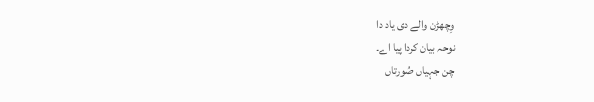وِچھڑن والے دی یاد دا
نوحہ بیان کردا پیا اے۔
چن جہیاں صُورتاں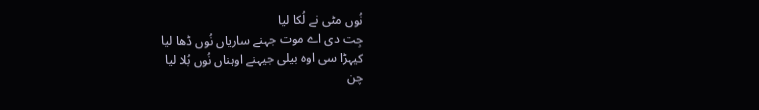نُوں مٹی نے لُکا لیا
جِت دی اے موت جہنے ساریاں نُوں ڈھا لیا
کیہڑا سی اوہ بیلی جیہنے اوہناں نُوں بُلا لیا
چن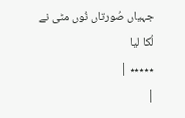جہیاں صُورتاں نُوں مٹی نے لُکا لیا
٭٭٭٭٭ |
|